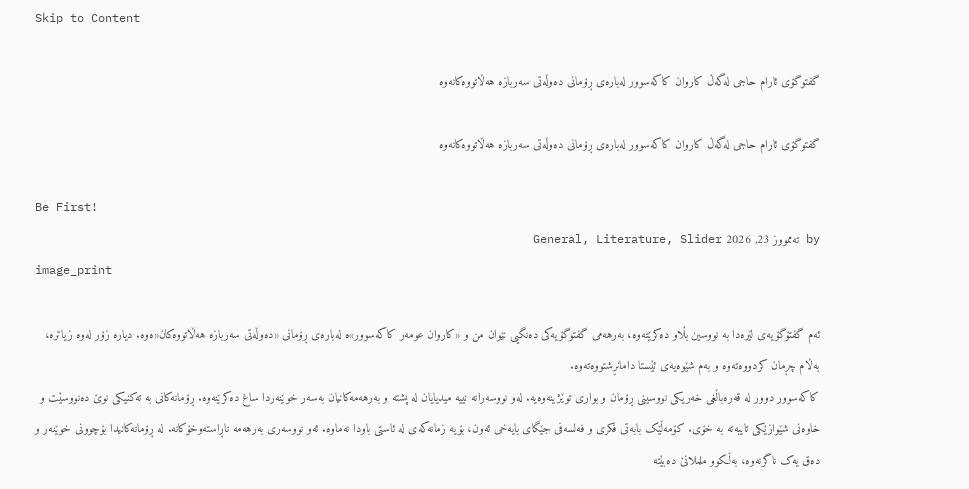Skip to Content

گفتوگۆی ئارام حاجی لەگەڵ کاروان کاکەسوور لەبارەی ڕۆمانی دەوڵەتی سەربازە هەڵاتووەکانەوە

گفتوگۆی ئارام حاجی لەگەڵ کاروان کاکەسوور لەبارەی ڕۆمانی دەوڵەتی سەربازە هەڵاتووەکانەوە

Be First!
by تەممووز 23, 2026 General, Literature, Slider
image_print

ئەم گفتۆگۆیەی لێرەدا بە نووسین بڵاو دەکرێتەوە، بەرهەمی گفتوگۆیەکی دەنگیی نێوان من و «کاروان عومەر کاکەسوور»ە لەبارەی ڕۆمانی «دەوڵەتی سەربازە هەڵاتووەکان«ەوە. دیارە زۆر لەوە زیاترە، بەڵام چڕمان کردووەتەوە و بەم شێوەیەی ئێستا دامانڕشتووەتەوە.
کاکەسوور دوور لە قەرەباڵغی خەریکی نووسینی ڕۆمان و بواری توێژینەوەیە. لەو نووسەرانە نییە میدیایان لە پشتە و بەرهەمەکانیان بەسەر خوێنەردا ساغ دەکرێنەوە. ڕۆمانەکانی بە تەکنیکی نوێ دەنووسێت و خاوەنی شێوازێکی تایبەتە بە خۆی. کۆمەڵێک بابەتی فکری و فەلسەفی جێگای بایەخی ئەون، بۆیە زمانەکەی لە ئاستی باودا نەماوە. ئەو نووسەری بەرهەمە ناڕاستەوخۆکانە. لە ڕۆمانەکانیدا بۆچوونی خوێنەر و دەق یەک ناگرنەوە، بەڵکوو ململانێ دەبێتە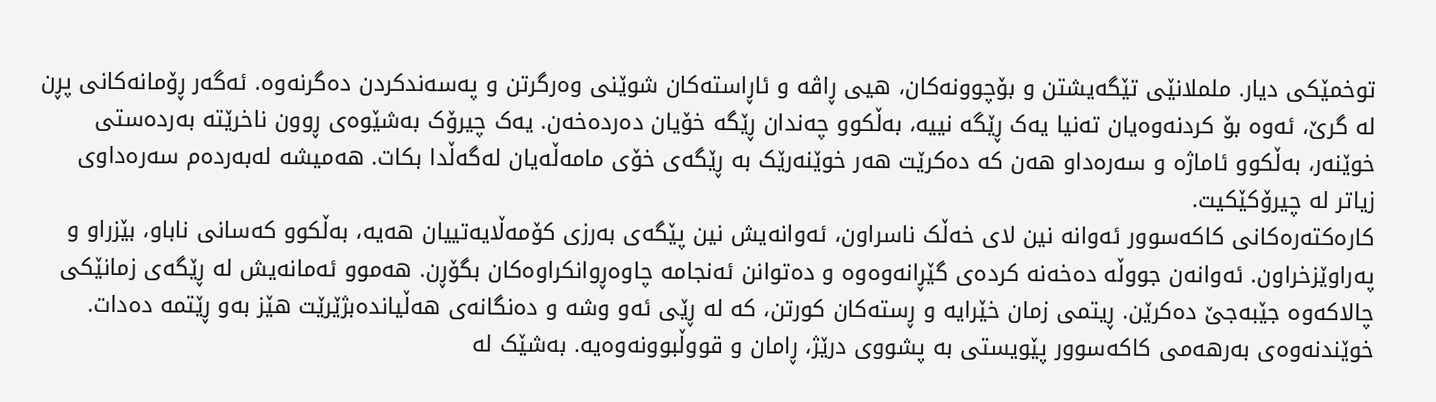توخمێکی دیار. ململانێی تێگەیشتن و بۆچوونەکان، هیی ڕاڤە و ئاڕاستەکان شوێنی وەرگرتن و پەسەندکردن دەگرنەوە. ئەگەر ڕۆمانەکانی پڕن لە گرێ، ئەوە بۆ کردنەوەیان تەنیا یەک ڕێگە نییە، بەڵکوو چەندان ڕێگە خۆیان دەردەخەن. یەک چیرۆک بەشێوەی ڕوون ناخرێتە بەردەستی خوێنەر، بەڵکوو ئاماژە و سەرەداو هەن کە دەکرێت هەر خوێنەرێک بە ڕێگەی خۆی مامەڵەیان لەگەڵدا بکات. هەمیشە لەبەردەم سەرەداوی زیاتر لە چیرۆکێکیت.
کارەکتەرەکانی کاکەسوور ئەوانە نین لای خەڵک ناسراون، ئەوانەیش نین پێگەی بەرزی کۆمەڵایەتییان هەیە، بەڵکوو کەسانی ناباو، بێزراو و پەراوێزخراون. ئەوانەن جووڵە دەخەنە کردەی گێڕانەوەوە و دەتوانن ئەنجامە چاوەڕوانکراوەکان بگۆڕن. هەموو ئەمانەیش لە ڕێگەی زمانێکی چالاکەوە جێبەجێ دەکرێن. ڕیتمی زمان خێرایە و ڕستەکان کورتن، کە لە ڕێی ئەو وشە و دەنگانەی هەڵیاندەبژێرێت هێز بەو ڕێتمە دەدات. خوێندنەوەی بەرهەمی کاکەسوور پێویستی بە پشووی درێژ، ڕامان و قووڵبوونەوەیە. بەشێک لە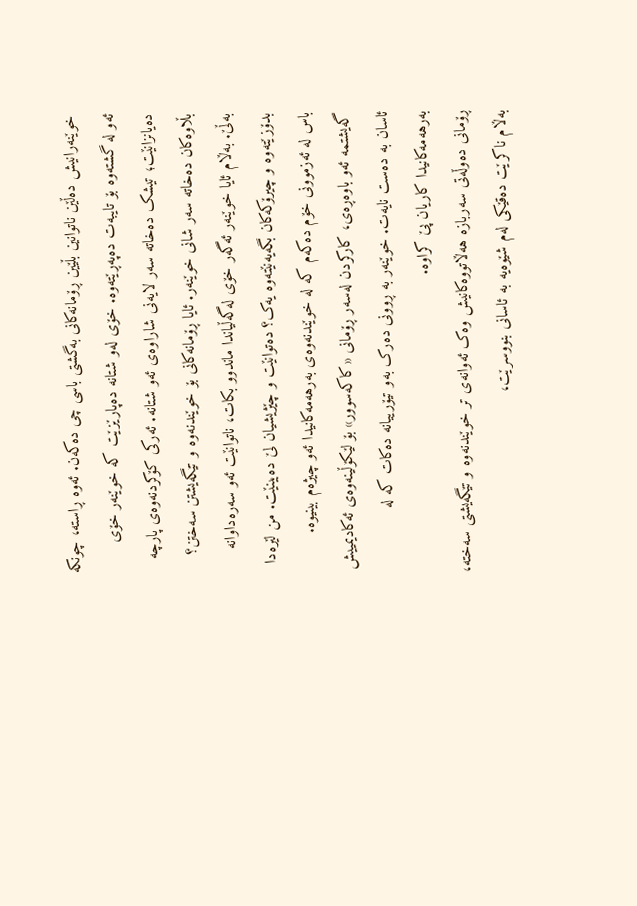خوێنەرانیش دەڵێن ناتوانین بڵێین ڕۆمانەکانی بەگشتی باسی چی دەکەن. ئەوە ڕاستە، چونکە ئەو لە گشتەوە بۆ تایبەت دەپەڕێتەوە. خۆی لەو شتانە دەپارێزێت کە خوێنەر خۆی دەیانزانێت؛ تیشک دەخاتە سەر لایەنی شاراوەی ئەو شتانە. ئەرکی کۆکردنەوەی پارچە بڵاوەکان دەخاتە سەر شانی خوێنەر. ئایا ڕۆمانەکانی بۆ خوێندنەوە و تێگەیشتن سەختن؟ بەڵێ. بەڵام ئایا خوێنەر ئەگەر خۆی لەگەڵیاندا ماندوو بکات، ناتوانێت ئەو سەرەداوانە بدۆزێتەوە و چیرۆکەکان بگەیەنێتەوە یەک؟ دەتوانێت و چێژیشیان لێ دەبینێت. من لێرەدا باس لە ئەزموونی خۆم دەکەم کە لە خوێندنەوەی بەرهەمەکانیدا ئەو چیژەم بینیوە. گەیشتمە ئەو باوەڕەی، کارکردن لەسەر ڕۆمانی «کاکەسوور» بۆ لێکۆڵینەوەی ئەکادیمییش ئاسان بە دەست نایەت. خوێنەر بە ڕوونی دەرک بەو تیۆرییانە دەکات کە لە بەرهەمەکانیدا کاریان پێ کراوە.
ڕۆمانی دەوڵەتی سەربازە هەڵاتووەکانیش وەک ئەوانەی تر خوێندنەوە و تێگەیشتی سەختە، بەڵام ناکرێت دەقێکی لەم شێوەیە بە ئاسانی بنووسرێت،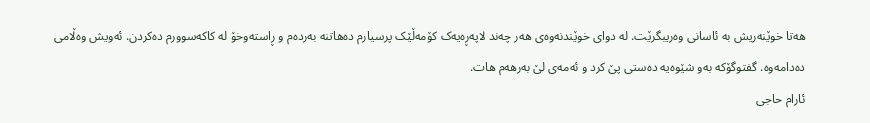هەتا خوێنەریش بە ئاسانی وەریبگرێت. لە دوای خوێندنەوەی هەر چەند لاپەڕەیەک کۆمەڵێک پرسیارم دەهاتنە بەردەم و ڕاستەوخۆ لە کاکەسوورم دەکردن. ئەویش وەڵامی دەدامەوە. گفتوگۆکە بەو شێوەیە دەستی پێ کرد و ئەمەی لێ بەرهەم هات.
ئارام حاجی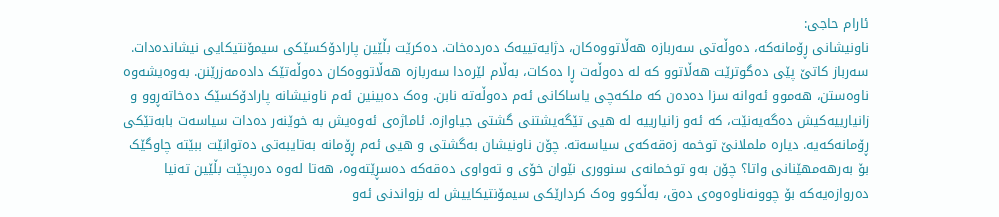ئارام حاجی:
ناونیشانی ڕۆمانەکە، دەوڵەتی سەربازە هەڵاتووەکان، دژایەتییەک دەردەخات. دەکرێت بڵێین پارادۆکسێکی سیمۆنتیکایی نیشاندەدات. سەرباز کاتێ پێی دەگوترێت هەڵاتوو کە لە دەوڵەت ڕا دەکات، بەڵام لێرەدا سەربازە هەڵاتووەکان دەوڵەتێک دادەمەزرێنن. بەوەیشەوە ناوەستن، هەموو ئەوانە سزا دەدەن کە ملکەچی یاساکانی ئەم دەوڵەتە نابن. وەک دەبینین ئەم ناونیشانە پارادۆکسێک دەخاتەڕوو و زانیارییەکیش دەگەیەنێت، کە ئەو زانیارییە لە هیی تێگەیشتنی گشتی جیاوازە. ئاماژەی ئەوەیش بە خوێنەر دەدات سیاسەت بابەتێکی ڕۆمانەکەیە. دیارە ململانێ توخمە زەقەکەی سیاسەتە. چۆن ناونیشان بەگشتی و هیی ئەم ڕۆمانە بەتایبەتی دەتوانێت ببێتە چاوگێک بۆ بەرهەمهێنانی واتا؟ چۆن بەو توخمانەی سنووری نێوان خۆی و تەواوی دەقەکە دەسڕێتەوە، هەتا لەوە دەربچێت بڵێین تەنیا دەروازەیەکە بۆ چوونەناوەوەی دەق، بەڵکوو وەک کردارێکی سیمۆنتیکاییش لە بزواندنی ئەو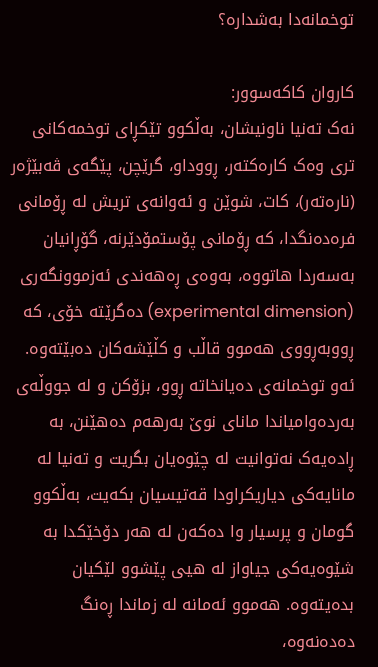توخمانەدا بەشدارە؟

کاروان کاکەسوور:
نەک تەنیا ناونیشان، بەڵکوو تێکڕای توخمەکانی تری وەک کارەکتەر، ڕووداو، گرێچن، پێگەی ڤەبێژەر (نارەتەر)، کات، شوێن و ئەوانەی تریش لە ڕۆمانی فرەدەنگدا، کە ڕۆمانی پۆستمۆدێرنە، گۆڕانیان بەسەردا هاتووە، بەوەی ڕەهەندی ئەزموونگەری (experimental dimension) دەگرێتە خۆی، کە ڕووبەڕووی هەموو قاڵب و کڵێشەکان دەبێتەوە. ئەو توخمانەی دەیانخاتە ڕوو، بزۆکن و لە جووڵەی بەردەوامیاندا مانای نوێ بەرهەم دەهێنن، بە ڕادەیەک نەتوانیت لە چێوەیان بگریت و تەنیا لە مانایەکی دیاریکراودا قەتیسیان بکەیت، بەڵکوو گومان و پرسیار وا دەکەن لە هەر دۆخێکدا بە شێوەیەکی جیاواز لە هیی پێشوو لێکیان بدەیتەوە. هەموو ئەمانە لە زماندا ڕەنگ دەدەنەوە،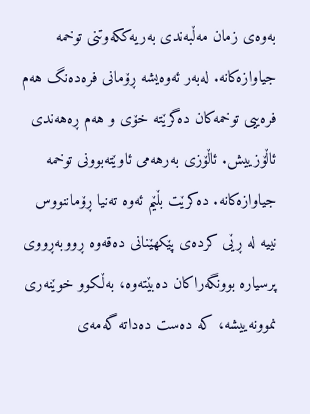بەوەی زمان مەڵبەندی بەریەککەوتنی توخمە جیاوازەکانە. لەبەر ئەوەیشە ڕۆمانی فرەدەنگ هەم فرەییی توخمەکان دەگرێتە خۆی و هەم ڕەهەندی ئاڵۆزییش. ئاڵۆزی بەرهەمی ئاوێتەبوونی توخمە جیاوازەکانە. دەکرێت بڵێم ئەوە تەنیا ڕۆماننووس نییە لە ڕێی کردەی پێکهێنانی دەقەوە ڕووبەڕووی پرسیارە بوونگەراکان دەبێتەوە، بەڵکوو خوێنەری نموونەییشە، کە دەست دەداتە گەمەی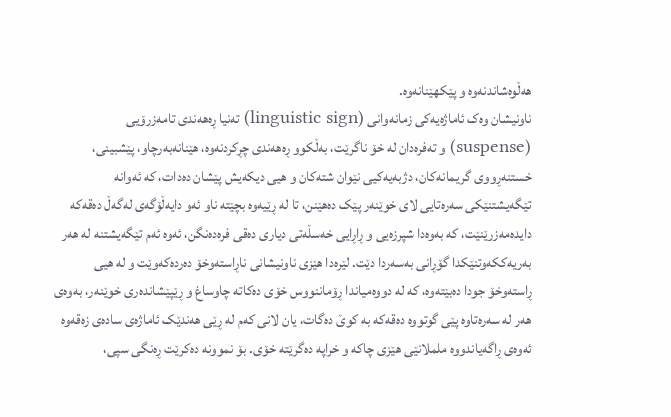هەڵوەشاندنەوە و پێکهێنانەوە.
ناونیشان وەک ئاماژەیەکی زمانەوانی (linguistic sign) تەنیا ڕەهەندی تامەزرۆیی (suspense) و تەفرەدان لە خۆ ناگرێت، بەڵکوو ڕەهەندی چڕکردنەوە، هێنانەبەرچاو، پێشبینی، خستنەڕووی گریمانەکان، دژبەیەکیی نێوان شتەکان و هیی دیکەیش پێشان دەدات، کە ئەوانە تێگەیشتنێکی سەرەتایی لای خوێنەر پێک دەهێنن، تا لە ڕێیەوە بچێتە ناو ئەو دایەڵۆگەی لەگەڵ دەقەکە دایدەمەزرێنێت، کە بەوەدا شپرزەیی و ڕاڕایی خەسڵەتی دیاری دەقی فرەدەنگن، ئەوە ئەم تێگەیشتنە لە هەر بەریەککەوتنێکدا گۆڕانی بەسەردا دێت. لێرەدا هێزی ناونیشانی ناڕاستەوخۆ دەردەکەوێت و لە هیی ڕاستەوخۆ جودا دەبێتەوە، کە لە دووەمیاندا ڕۆماننووس خۆی دەکاتە چاوساغ و ڕێپێشاندەری خوێنەر، بەوەی هەر لە سەرەتاوە پێی گوتووە دەقەکە بە کوێ دەگات، یان لانی کەم لە ڕێی هەندێک ئاماژەی سادەی زەقەوە ئەوەی ڕاگەیاندووە ململانێی هێزی چاکە و خراپە دەگرێتە خۆی. بۆ نموونە دەکرێت ڕەنگی سپی،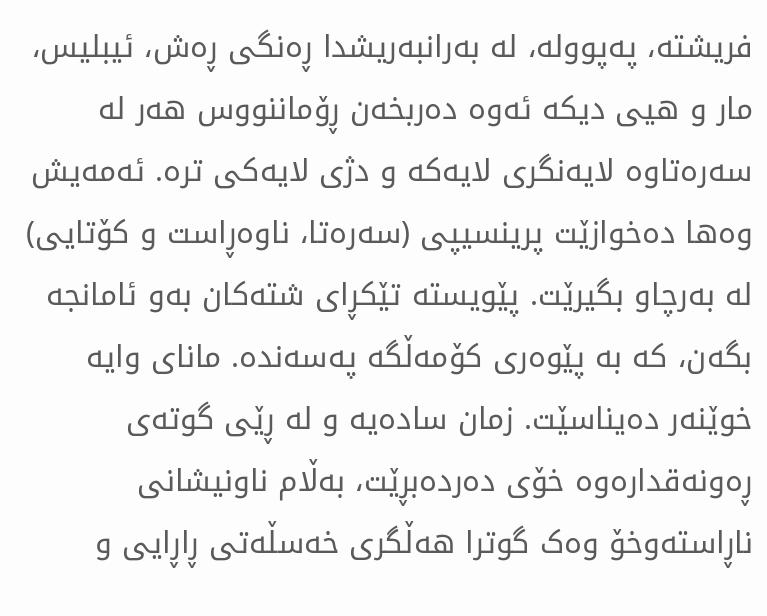فریشتە، پەپوولە، لە بەرانبەریشدا ڕەنگی ڕەش، ئیبلیس، مار و هیی دیکە ئەوە دەربخەن ڕۆماننووس هەر لە سەرەتاوە لایەنگری لایەکە و دژی لایەکی ترە. ئەمەیش وەها دەخوازێت پرینسیپی (سەرەتا، ناوەڕاست و کۆتایی) لە بەرچاو بگیرێت. پێویستە تێکڕای شتەکان بەو ئامانجە بگەن، کە بە پێوەری کۆمەڵگە پەسەندە. مانای وایە خوێنەر دەیناسێت. زمان سادەیە و لە ڕێی گوتەی ڕەونەقدارەوە خۆی دەردەبڕێت، بەڵام ناونیشانی ناڕاستەوخۆ وەک گوترا هەڵگری خەسڵەتی ڕاڕایی و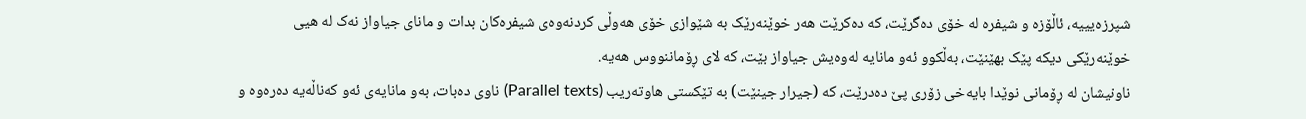شپرزەیییە، ئاڵۆزە و شیفرە لە خۆی دەگرێت، کە دەکرێت هەر خوێنەرێک بە شێوازی خۆی هەوڵی کردنەوەی شیفرەکان بدات و مانای جیاواز نەک لە هیی خوێنەرێکی دیکە پێک بهێنێت، بەڵکوو ئەو مانایە لەوەیش جیاواز بێت، کە لای ڕۆماننووس هەیە.
ناونیشان لە ڕۆمانی نوێدا بایەخی زۆری پێ دەدرێت، کە (جیرار جینێت) بە تێکستی هاوتەریب (Parallel texts) ناوی دەبات، بەو مانایەی ئەو کەناڵەیە دەرەوە و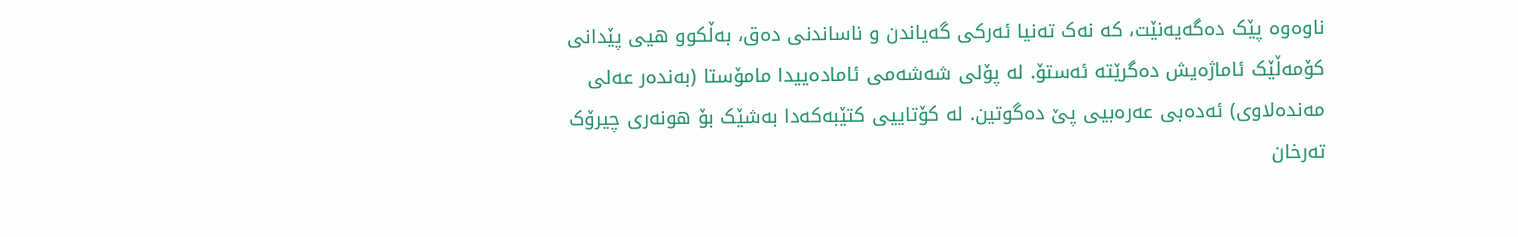ناوەوە پێک دەگەیەنێت، کە نەک تەنیا ئەرکی گەیاندن و ناساندنی دەق، بەڵکوو هیی پێدانی کۆمەڵێک ئاماژەیش دەگرێتە ئەستۆ. لە پۆلی شەشەمی ئامادەییدا مامۆستا (بەندەر عەلی مەندەلاوی) ئەدەبی عەرەبیی پێ دەگوتین. لە کۆتاییی کتێبەکەدا بەشێک بۆ هونەری چیرۆک تەرخان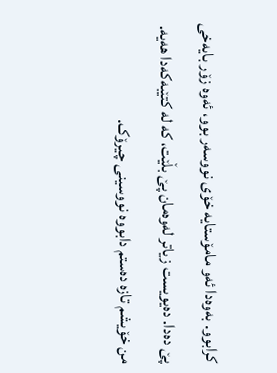کرابوو. بەوەدا ئەو مامۆستایە خۆی نووسەر بوو، ئەوە زۆر بایەخی پێ دەدا. دەیویست زیاتر لەوەمان پێ بڵێت، کە لە کتێبەکەدا هەیە. من خۆیشم تازە دەستم دابووە نووسینی چیرۆک.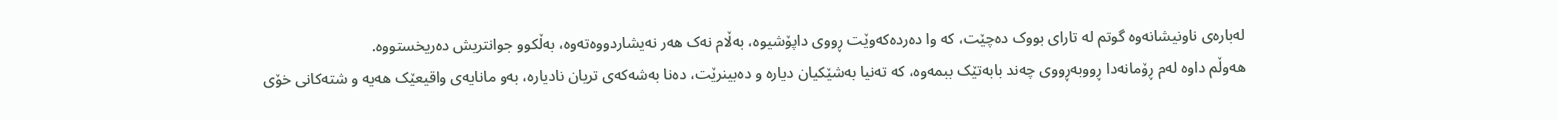لەبارەی ناونیشانەوە گوتم لە تارای بووک دەچێت، کە وا دەردەکەوێت ڕووی داپۆشیوە، بەڵام نەک هەر نەیشاردووەتەوە، بەڵکوو جوانتریش دەریخستووە.
هەوڵم داوە لەم ڕۆمانەدا ڕووبەڕووی چەند بابەتێک ببمەوە، کە تەنیا بەشێکیان دیارە و دەبینرێت، دەنا بەشەکەی تریان نادیارە، بەو مانایەی واقیعێک هەیە و شتەکانی خۆی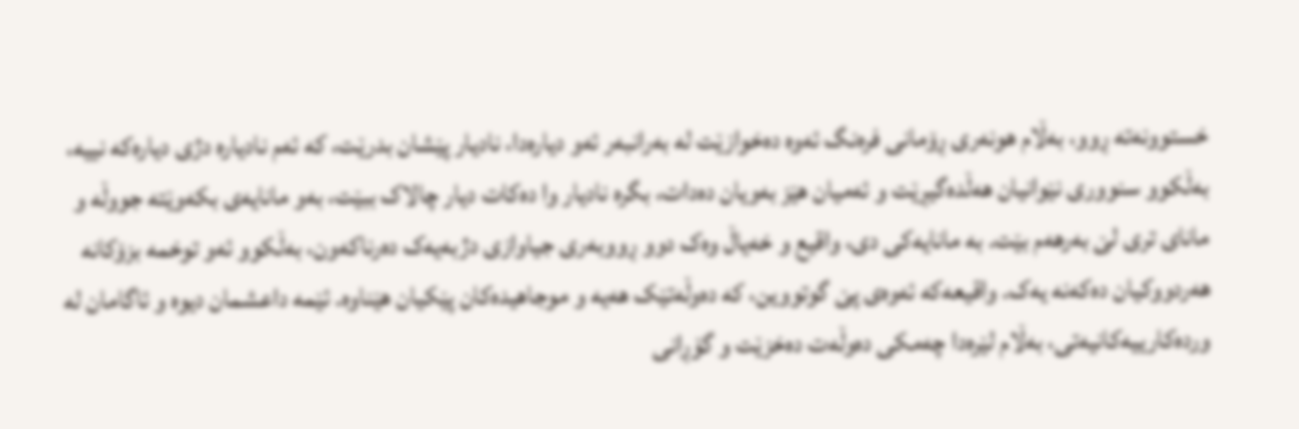خستوونەتە ڕوو، بەڵام هونەری ڕۆمانی فرەنگ ئەوە دەخوازێت لە بەرانبەر ئەو دیارەدا، نادیار پێشان بدرێت، کە ئەم نادیارە دژی دیارەکە نییە، بەڵکوو سنووری نێوانیان هەڵدەگیڕێت و ئەمیان هێز بەویان دەدات، بگرە نادیار وا دەکات دیار چالاک ببێت، بەو مانایەی بکەوێتە جووڵە و مانای تری لێ بەرهەم بێت. بە مانایەکی دی، واقیع و خەیاڵ وەک دوو ڕووبەری جیاوازی دژبەیەک دەرناکەون، بەڵکوو ئەو توخمە بزۆکانە هەردووکیان دەکەنە یەک. واقیعەکە ئەوەی پێ گوتووین، کە دەوڵەتێک هەیە و موجاهیدەکان پێکیان هێناوە. ئێمە داعشمان دیوە و ئاگامان لە وردەکارییەکانیەتی، بەڵام لێرەدا چەمکی دەوڵەت دەخزێت و گۆڕانی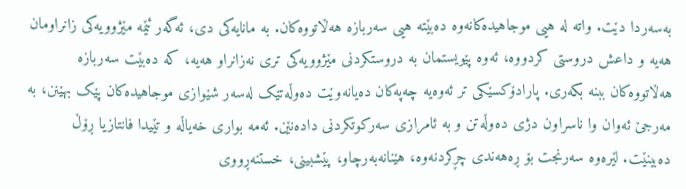بەسەردا دێت. واتە لە هیی موجاهیدەکانەوە دەبێتە هیی سەربازە هەڵاتووەکان. بە مانایەکی دی، ئەگەر ئێمە مێژوویەکی زانراومان هەیە و داعش دروستی کردووە، ئەوە پێویستمان بە دروستکردنی مێژوویەکی تری نەزانراو هەیە، کە دەبێت سەربازە هەڵاتووەکان ببنە بکەری. پارادۆکسێکی تر ئەوەیە چەپەکان دەیانەوێت دەوڵەتێک لەسەر شێوازی موجاهیدەکان پێک بهێنن، بە مەرجێ ئەوان وا ناسراون دژی دەوڵەتن و بە ئامرازی سەرکوتکردنی دادەنێن. ئەمە بواری خەیاڵە و تێیدا فانتازیا ڕۆڵ دەبینێت. لێرەوە سەرنجت بۆ ڕەهەندی چڕکردنەوە، هێنانەبەرچاو، پێشبینی، خستنەڕووی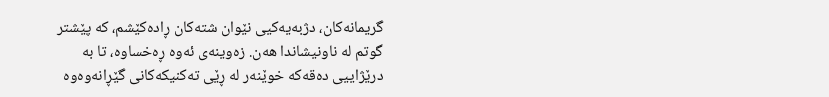گریمانەکان، دژبەیەکیی نێوان شتەکان ڕادەکێشم، کە پێشتر گوتم لە ناونیشاندا هەن. زەوینەی ئەوە ڕەخساوە، تا بە درێژاییی دەقەکە خوێنەر لە ڕێی تەکنیکەکانی گێڕانەوەوە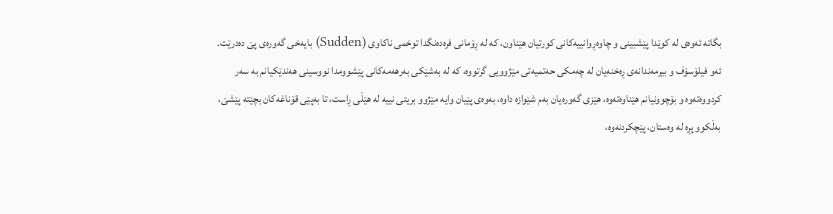بگاتە ئەوەی لە کوێدا پێشبینی و چاوەڕوانییەکانی کورتیان هێناون، کە لە ڕۆمانی فرەدەنگدا توخمی ناکاوی (Sudden) بایەخی گەورەی پێ دەدرێت. ئەو فیلۆسۆف و بیرمەندانەی ڕەخنەیان لە چەمکی حەتمیەتی مێژوویی گرتووە، کە لە بەشێکی بەرهەمەکانی پێشوومدا نووسینی هەندێکیانم بە سەر کردووەتەوە و بۆچوونیانم هێناوەتەوە، هێزی گەورەیان بەم شێوازە داوە، بەوەی پێیان وایە مێژوو بریتی نییە لە هێڵی ڕاست، تا بەپێی قۆناغەکان بچێتە پێشێ، بەڵکوو پڕە لە وەستان، پێچکردنەوە،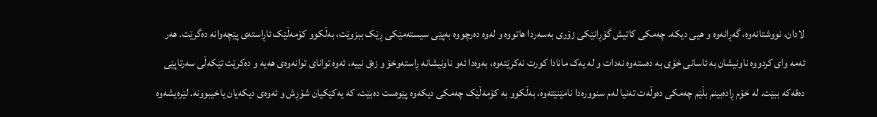لادان، نووشتانەوە، گەڕانەوە و هیی دیکە. چەمکی کاتیش گۆڕانێکی زۆری بەسەردا هاتووە و لەوە دەرچووە بەپێی سیستەمێکی ڕێک ببزوێت، بەڵکوو کۆمەڵێک ئاڕاستەی پێچەوانە دەگرێت. هەر ئەمە وای کردووە ناونیشان بە ئاسانی خۆی بە دەستەوە نەدات و لە یەک مانادا کورت نەکرێتەوە، بەوەدا ئەو ناونیشانە ڕاستەوخۆ و زەق نییە، ئەوە توانای توانەوەی هەیە و دەکرێت تێکەڵی سەرتاپێی دەقەکە ببێت. لە خۆم ڕادەبینم بڵێم چەمکی دەوڵەت تەنیا لەم سنوورەدا نامێنێتەوە، بەڵکوو بە کۆمەڵێک چەمکی دیکەوە پێوەست دەبێت، کە یەکێکیان شۆڕش و ئەوەی دیکەیان یاخیبوونە. لێرەیشەوە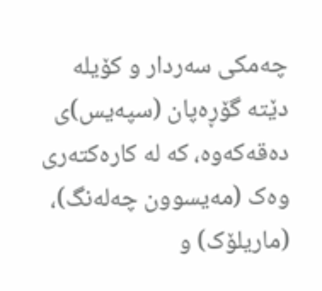چەمکی سەردار و کۆیلە دێتە گۆڕەپان (سپەیس)ی دەقەکەوە، کە لە کارەکتەری وەک (مەیسوون چەلەنگ)، (ماریلۆک) و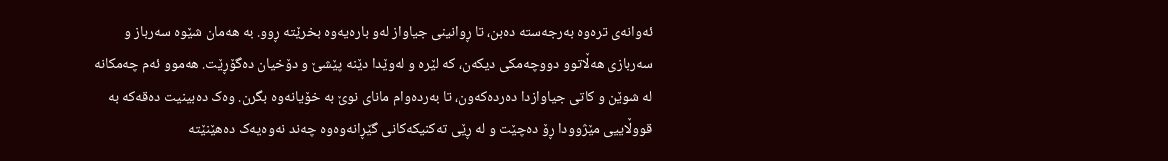ئەوانەی ترەوە بەرجەستە دەبن، تا ڕوانینی جیاواز لەو بارەیەوە بخرێتە ڕوو. بە هەمان شێوە سەرباز و سەربازی هەڵاتوو دووچەمکی دیکەن، کە لێرە و لەوێدا دێنە پێشێ و دۆخیان دەگۆڕێت. هەموو ئەم چەمکانە لە شوێن و کاتی جیاوازدا دەردەکەون، تا بەردەوام مانای نوێ بە خۆیانەوە بگرن. وەک دەبینیت دەقەکە بە قووڵاییی مێژوودا ڕۆ دەچێت و لە ڕێی تەکنیکەکانی گێڕانەوەوە چەند نەوەیەک دەهێنێتە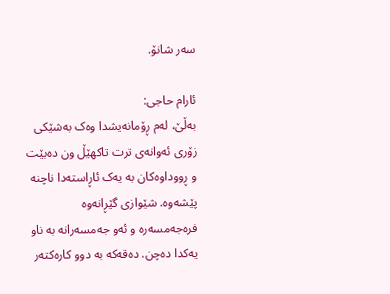سەر شانۆ.

ئارام حاجی:
بەڵێ، لەم ڕۆمانەیشدا وەک بەشێکی زۆری ئەوانەی ترت تاکهێڵ ون دەبێت و ڕووداوەکان بە یەک ئاڕاستەدا ناچنە پێشەوە. شێوازی گێڕانەوە فرەجەمسەرە و ئەو جەمسەرانە بە ناو یەکدا دەچن. دەقەکە بە دوو کارەکتەر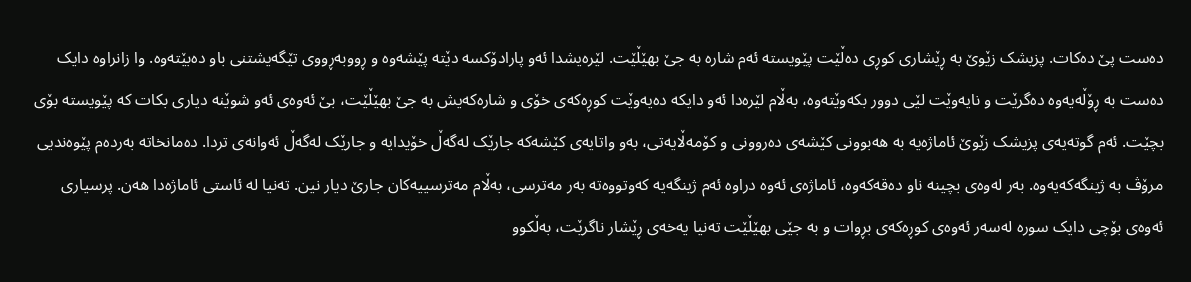دەست پێ دەکات. پزیشک زێوێ بە ڕێشاری کوڕی دەڵێت پێویستە ئەم شارە بە جێ بهێڵێت. لێرەیشدا ئەو پارادۆکسە دێتە پێشەوە و ڕووبەڕووی تێگەیشتنی باو دەبێتەوە. وا زانراوە دایک دەست بە ڕۆڵەیەوە دەگرێت و نایەوێت لێی دوور بکەوێتەوە، بەڵام لێرەدا ئەو دایکە دەیەوێت کوڕەکەی خۆی و شارەکەیش بە جێ بهێڵێت، بێ ئەوەی ئەو شوێنە دیاری بکات کە پێویستە بۆی بچێت. ئەم گوتەیەی پزیشک زێوێ ئاماژەیە بە هەبوونی کێشەی دەروونی و کۆمەڵایەتی، بەو واتایەی کێشەکە جارێک لەگەڵ خۆیدایە و جارێک لەگەڵ ئەوانەی تردا. دەمانخاتە بەردەم پێوەندیی مرۆڤ بە ژینگەکەیەوە. بەر لەوەی بچینە ناو دەقەکەوە، ئاماژەی ئەوە دراوە ئەم ژینگەیە کەوتووەتە بەر مەترسی، بەڵام مەترسییەکان جارێ دیار نین. تەنیا لە ئاستی ئاماژەدا هەن. پرسیاری ئەوەی بۆچی دایک سورە لەسەر ئەوەی کوڕەکەی بڕوات و بە جێی بهێڵێت تەنیا یەخەی ڕێشار ناگرێت، بەڵکوو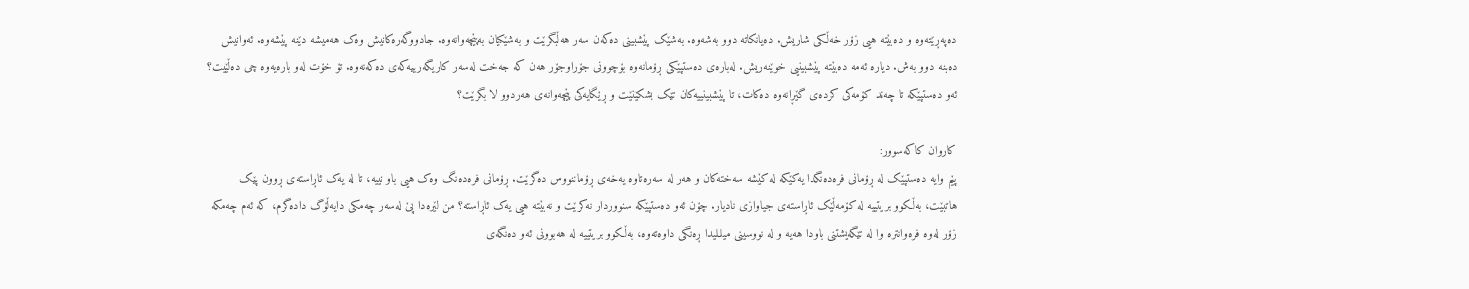دەپەڕێتەوە و دەبێتە هیی زۆر خەڵکی شاریش. دەیانکاتە دوو بەشەوە. بەشێک پێشبینی دەکەن سەر هەڵبگرێت و بەشێکیان بەپێچەوانەوە. جادووگەرەکانیش وەک هەمیشە دێنە پێشەوە. ئەوانیش دەبنە دوو بەش. دیارە ئەمە دەبێتە پێشبینیی خوێنەریش. لەبارەی دەستپێکی ڕۆمانەوە بۆچوونی جۆراوجۆر هەن کە جەخت لەسەر کاریگەرییەکەی دەکەنەوە. تۆ خۆت لەو بارەیەوە چی دەڵێیت؟ ئەو دەستپێکە تا چەند کۆمەکی کردەی گێڕانەوە دەکات، تا پێشبینییەکان تێک بشکێنێت و ڕێگایەکی پێچەوانەی هەردوو لا بگرێت؟

کاروان کاکەسوور:
پێم وایە دەستپێک لە ڕۆمانی فرەدەنگدا یەکێکە لە کێشە سەختەکان و هەر لە سەرەتاوە یەخەی ڕۆماننووس دەگرێت. ڕۆمانی فرەدەنگ وەک هیی باو نییە، تا لە یەک ئاڕاستەی ڕوون پێک هاتبێت، بەڵکوو بریتییە لە کۆمەڵێک ئاڕاستەی جیاوازی نادیار. چۆن ئەو دەستپێکە سنووردار نەکرێت و نەبێتە هیی یەک ئاڕاستە؟ من لێرەدا پێ لەسەر چەمکی دایەڵۆگ دادەگرم، کە ئەم چەمکە زۆر لەوە فرەوانترە وا لە تێگەیشتنی باودا هەیە و لە نووسینی میلـلیدا ڕەنگی داوەتەوە، بەڵکوو بریتییە لە هەبوونی ئەو دەنگەی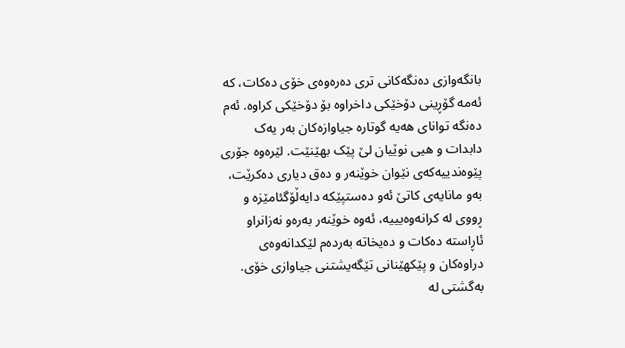بانگەوازی دەنگەکانی تری دەرەوەی خۆی دەکات، کە ئەمە گۆڕینی دۆخێکی داخراوە بۆ دۆخێکی کراوە. ئەم دەنگە توانای هەیە گوتارە جیاوازەکان بەر یەک دابدات و هیی نوێیان لێ پێک بهێنێت. لێرەوە جۆری پێوەندییەکەی نێوان خوێنەر و دەق دیاری دەکرێت، بەو مانایەی کاتێ ئەو دەستپێکە دایەڵۆگئامێزە و ڕووی لە کرانەوەیییە، ئەوە خوێنەر بەرەو نەزانراو ئاڕاستە دەکات و دەیخاتە بەردەم لێکدانەوەی دراوەکان و پێکهێنانی تێگەیشتنی جیاوازی خۆی.
بەگشتی لە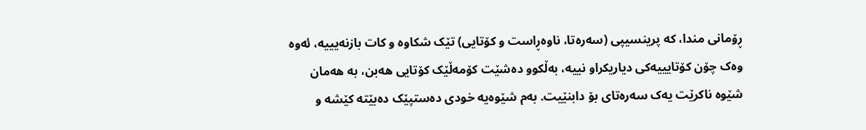ڕۆمانی مندا، کە پرینسیپی (سەرەتا، ناوەڕاست و کۆتایی) تێک شکاوە و کات بازنەیییە، ئەوە وەک چۆن کۆتایییەکی دیاریکراو نییە، بەڵکوو دەشێت کۆمەڵێک کۆتایی هەبن، بە هەمان شێوە ناکرێت یەک سەرەتای بۆ دابنێیت. بەم شێوەیە خودی دەستپێک دەبێتە کێشە و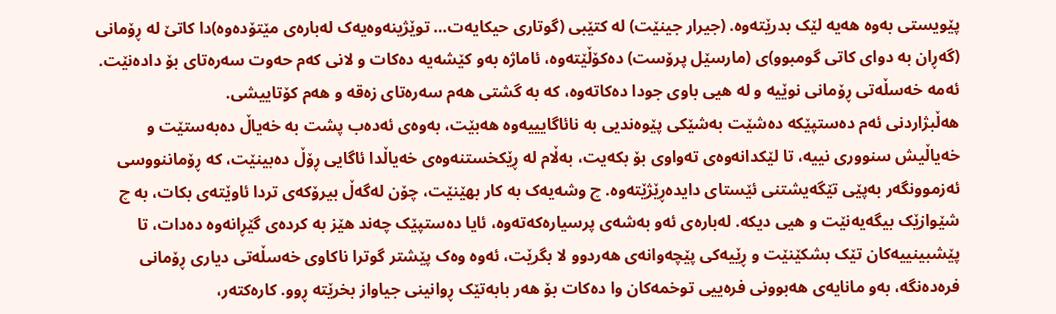پێویستی بەوە هەیە لێک بدرێتەوە. (جیرار جینێت) لە کتێبی (گوتاری حیکایەت… توێژینەوەیەک لەبارەی مێتۆدەوە)دا کاتێ لە ڕۆمانی (گەڕان بە دوای کاتی گومبوو)ی (مارسێل پرۆست) دەکۆڵێتەوە، ئاماژە بەو کێشەیە دەکات و لانی کەم حەوت سەرەتای بۆ دادەنێت. ئەمە خەسڵەتی ڕۆمانی نوێیە و لە هیی باوی جودا دەکاتەوە، کە بە گشتی هەم سەرەتای زەقە و هەم کۆتاییشی.
هەڵبژاردنی ئەم دەستپێکە دەشێت بەشێکی پێوەندیی بە نائاگایییەوە هەبێت، بەوەی ئەدەب پشت بە خەیاڵ دەبەستێت و خەیاڵیش سنووری نییە، تا لێکدانەوەی تەواوی بۆ بکەیت، بەڵام لە ڕێکخستنەوەی خەیاڵدا ئاگایی ڕۆڵ دەبینێت، کە ڕۆماننووسی ئەزموونگەر بەپێی تێگەیشتنی ئێستای دایدەڕێژێتەوە. چ وشەیەک بە کار بهێنێت، چۆن لەگەڵ بیرۆکەی تردا ئاوێتەی بکات، بە چ شێوازێک بیگەیەنێت و هیی دیکە. لەبارەی ئەو بەشەی پرسیارەکەتەوە، ئایا دەستپێک چەند هێز بە کردەی گێڕانەوە دەدات، تا پێشبینییەکان تێک بشکێنێت و ڕێیەکی پێچەوانەی هەردوو لا بگرێت، ئەوە وەک پێشتر گوترا ناکاوی خەسڵەتی دیاری ڕۆمانی فرەدەنگە، بەو مانایەی هەبوونی فرەییی توخمەکان وا دەکات بۆ هەر بابەتێک ڕوانینی جیاواز بخرێتە ڕوو. کارەکتەر،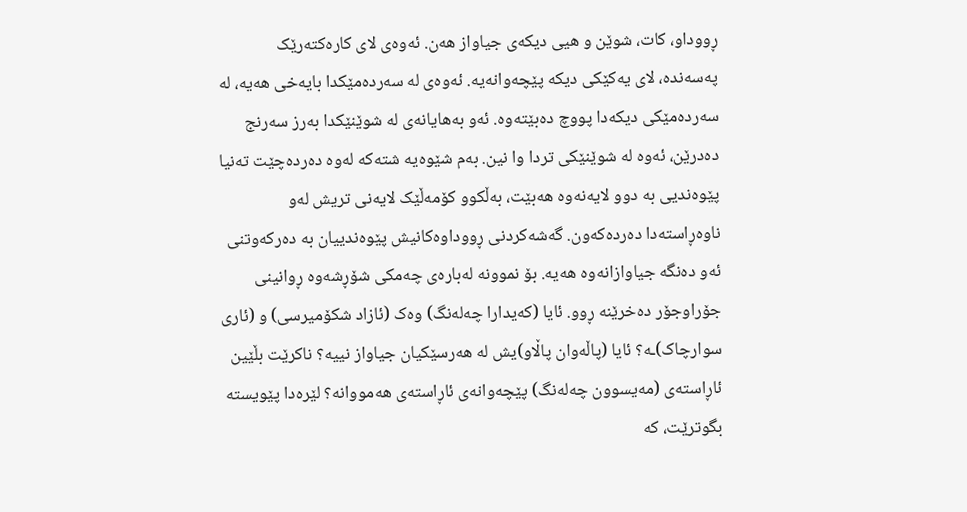ڕووداو، کات، شوێن و هیی دیکەی جیاواز هەن. ئەوەی لای کارەکتەرێک پەسەندە، لای یەکێکی دیکە پێچەوانەیە. ئەوەی لە سەردەمێکدا بایەخی هەیە، لە سەردەمێکی دیکەدا پووچ دەبێتەوە. ئەو بەهایانەی لە شوێنێکدا بەرز سەرنج دەدرێن، ئەوە لە شوێنێکی تردا وا نین. بەم شێوەیە شتەکە لەوە دەردەچێت تەنیا پێوەندیی بە دوو لایەنەوە هەبێت، بەڵکوو کۆمەڵێک لایەنی تریش لەو ناوەڕاستەدا دەردەکەون. گەشەکردنی ڕووداوەکانیش پێوەندییان بە دەرکەوتنی ئەو دەنگە جیاوازانەوە هەیە. بۆ نموونە لەبارەی چەمکی شۆڕشەوە ڕوانینی جۆراوجۆر دەخرێنە ڕوو. ئایا (کەیدارا چەلەنگ) وەک (ئازاد شکۆمیرسی) و (ئاری سوارچاک)ـە؟ ئایا (پاڵەوان پاڵاو)یش لە هەرسێکیان جیاواز نییە؟ ناکرێت بڵێین ئاڕاستەی (مەیسوون چەلەنگ) پێچەوانەی ئاڕاستەی هەمووانە؟ لێرەدا پێویستە بگوترێت، کە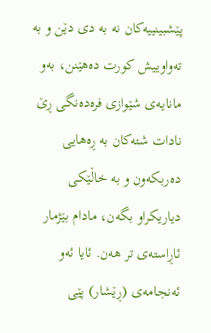پێشبینییەکان نە بە دی دێن و بە تەواوییش کورت دەهێنن، بەو مانایەی شێوازی فرەدەنگی ڕێ نادات شتەکان بە ڕەهایی دەربکەون و بە خاڵێکی دیاریکراو بگەن، مادام بێژمار ئاڕاستەی تر هەن. ئایا ئەو ئەنجامەی (ڕێشار) پێی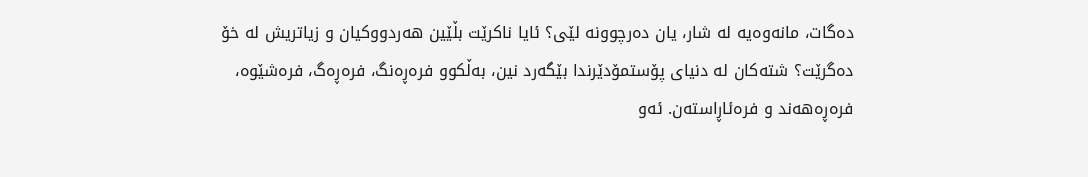دەگات، مانەوەیە لە شار، یان دەرچوونە لێی؟ ئایا ناکرێت بڵێین هەردووکیان و زیاتریش لە خۆ دەگرێت؟ شتەکان لە دنیای پۆستمۆدێرندا بێگەرد نین، بەڵکوو فرەڕەنگ، فرەڕەگ، فرەشێوە، فرەڕەهەند و فرەئاڕاستەن. ئەو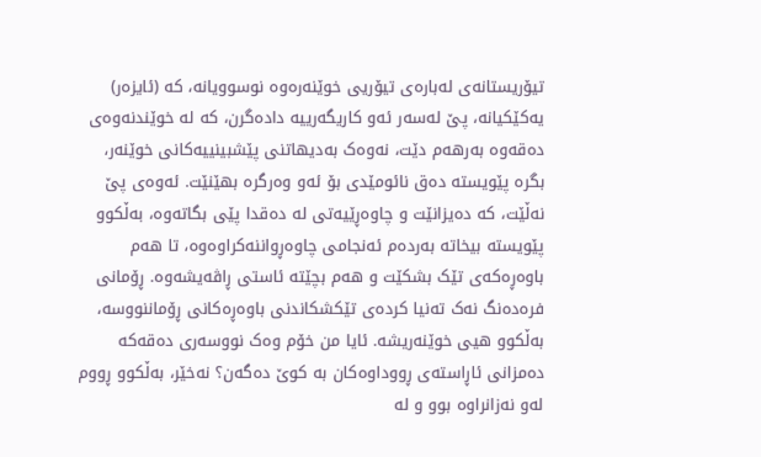تیۆریستانەی لەبارەی تیۆریی خوێنەرەوە نوسوویانە، کە (ئایزەر) یەکێکیانە، پێ لەسەر ئەو کاریگەرییە دادەگرن، کە لە خوێندنەوەی دەقەوە بەرهەم دێت، نەوەک بەدیهاتنی پێشبینییەکانی خوێنەر، بگرە پێویستە دەق نائومێدی بۆ ئەو وەرگرە بهێنێت. ئەوەی پێ نەڵێت، کە دەیزانێت و چاوەڕێیەتی لە دەقدا پێی بگاتەوە، بەڵکوو پێویستە بیخاتە بەردەم ئەنجامی چاوەڕواننەکراوەوە، تا هەم باوەڕەکەی تێک بشكێت و هەم بچێتە ئاستی ڕاڤەیشەوە. ڕۆمانی فرەدەنگ نەک تەنیا کردەی تێکشکاندنی باوەڕەکانی ڕۆماننووسە، بەڵکوو هیی خوێنەریشە. ئایا من خۆم وەک نووسەری دەقەکە دەمزانی ئاڕاستەی ڕووداوەکان بە کوێ دەگەن؟ نەخێر، بەڵکوو ڕووم لەو نەزانراوە بوو و لە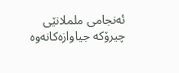ئەنجامی ململانێی چیرۆکە جیاوازەکانەوە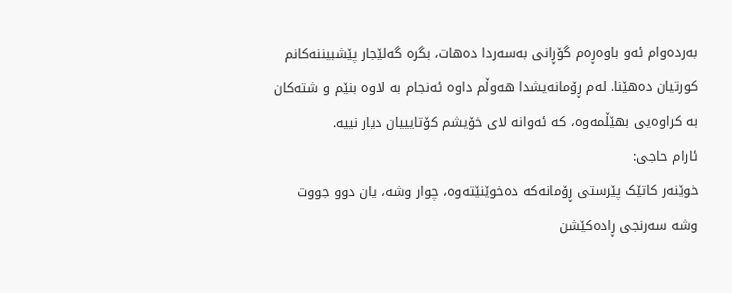بەردەوام ئەو باوەڕەم گۆڕانی بەسەردا دەهات، بگرە گەلێجار پێشبیننەکانم کورتیان دەهێنا. لەم ڕۆمانەیشدا هەوڵم داوە ئەنجام بە لاوە بنێم و شتەکان بە کراوەیی بهێڵمەوە، کە ئەوانە لای خۆیشم کۆتایییان دیار نییە.
ئارام حاجی:
خوێنەر کاتێک پێرستی ڕۆمانەکە دەخوێنێتەوە، چوار وشە، یان دوو جووت وشە سەرنجی ڕادەکێشن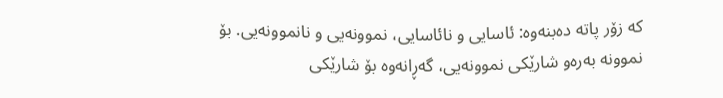کە زۆر پاتە دەبنەوە: ئاسایی و نائاسایی، نموونەیی و نانموونەیی. بۆ نموونە بەرەو شارێکی نموونەیی، گەڕانەوە بۆ شارێکی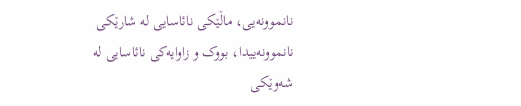نانموونەیی، ماڵێکی نائاسایی لە شارێکی نانموونەییدا، بووک و زاوایەکی نائاسایی لە شەوێکی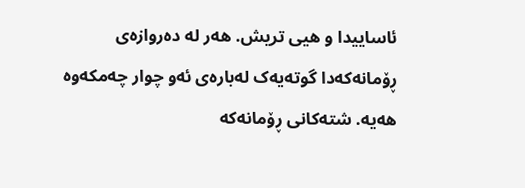ئاساییدا و هیی تریش. هەر لە دەروازەی ڕۆمانەکەدا گوتەیەک لەبارەی ئەو چوار چەمکەوە هەیە. شتەکانی ڕۆمانەکە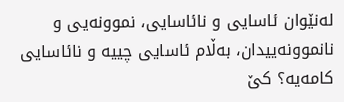لەنێوان ئاسایی و نائاسایی، نموونەیی و نانموونەییدان، بەڵام ئاسایی چییە و نائاسایی کامەیە؟ کێ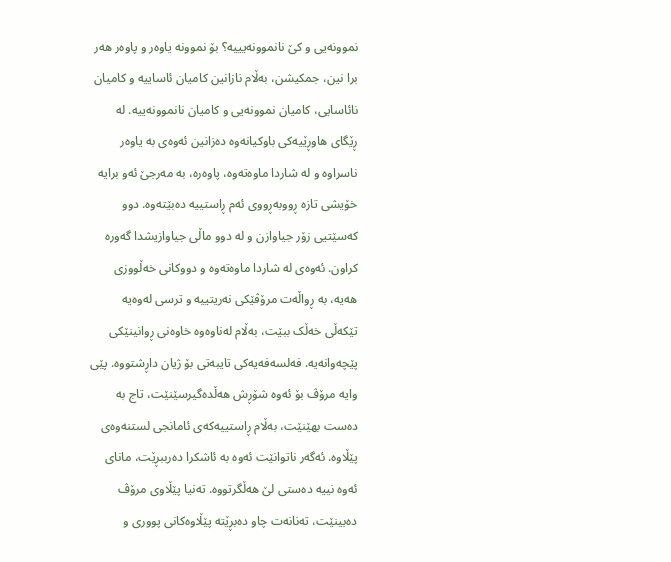نموونەیی و کێ نانموونەیییە؟ بۆ نموونە یاوەر و پاوەر هەر برا نین، جمکیشن، بەڵام نازانین کامیان ئاساییە و کامیان نائاسایی، کامیان نموونەیی و کامیان نانموونەییە. لە ڕێگای هاوڕێیەکی باوکیانەوە دەزانین ئەوەی بە یاوەر ناسراوە و لە شاردا ماوەتەوە، پاوەرە، بە مەرجێ ئەو برایە خۆیشی تازە ڕووبەڕووی ئەم ڕاستییە دەبێتەوە. دوو کەسێتیی زۆر جیاوازن و لە دوو ماڵی جیاوازیشدا گەورە کراون. ئەوەی لە شاردا ماوەتەوە و دووکانی خەڵووزی هەیە، بە ڕواڵەت مرۆڤێکی نەریتییە و ترسی لەوەیە تێکەڵی خەڵک ببێت، بەڵام لەناوەوە خاوەنی ڕوانینێکی پێچەوانەیە. فەلسەفەیەکی تایبەتی بۆ ژیان داڕشتووە. پێی وایە مرۆڤ بۆ ئەوە شۆڕش هەڵدەگیرسێنێت، تاج بە دەست بهێنێت، بەڵام ڕاستییەکەی ئامانجی لستنەوەی پێڵاوە. ئەگەر ناتوانێت ئەوە بە ئاشکرا دەرببڕێت، مانای ئەوە نییە دەستی لێ هەڵگرتووە. تەنیا پێڵاوی مرۆڤ دەبینێت، تەنانەت چاو دەبڕێتە پێڵاوەکانی پووری و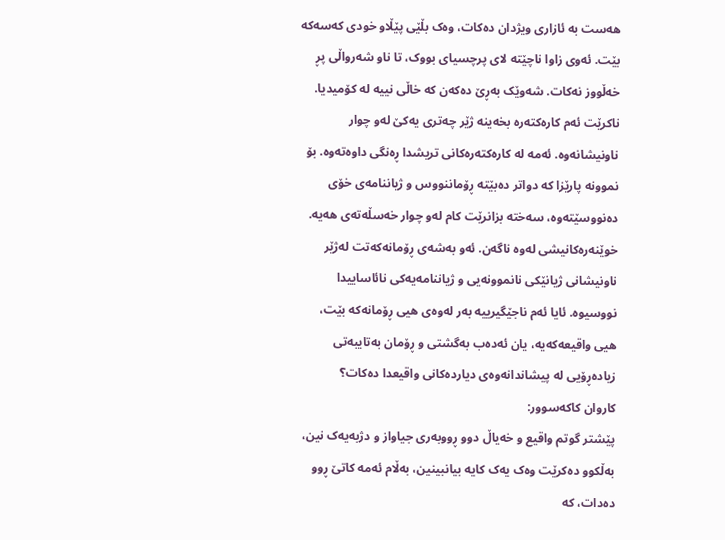هەست بە ئازاری ویژدان دەکات، وەک بڵێی پێڵاو خودی کەسەکە بێت. ئەوی زاوا ناچێتە لای پرچسیای بووک، تا ناو شەرواڵی پڕ خەڵووز نەکات. شەوێک بەڕێ دەکەن کە خاڵی نییە لە کۆمیدیا. ناکرێت ئەم کارەکتەرە بخەینە ژێر چەتری یەکێ لەو چوار ناونیشانەوە. ئەمە لە کارەکتەرەکانی تریشدا ڕەنگی داوەتەوە. بۆ نموونە پارێزا کە دواتر دەبێتە ڕۆماننووس و ژیاننامەی خۆی دەنووسێتەوە، سەختە بزانرێت کام لەو چوار خەسڵەتەی هەیە. خوێنەرەکانیشی لەوە ناگەن. ئەو بەشەی ڕۆمانەکەتت لەژێر ناونیشانی ژیانێکی نانموونەیی و ژیاننامەیەکی نائاساییدا نووسیوە. ئایا ئەم ناجێگیرییە بەر لەوەی هیی ڕۆمانەکە بێت، هیی واقیعەکەیە، یان ئەدەب بەگشتی و ڕۆمان بەتایبەتی زیادەڕۆیی لە پیشاندانەوەی دیاردەکانی واقیعدا دەکات؟
کاروان کاکەسوور:
پێشتر گوتم واقیع و خەیاڵ دوو ڕووبەری جیاواز و دژبەیەک نین، بەڵکوو دەکرێت وەک یەک کایە بیانبینین، بەڵام ئەمە کاتێ ڕوو دەدات، کە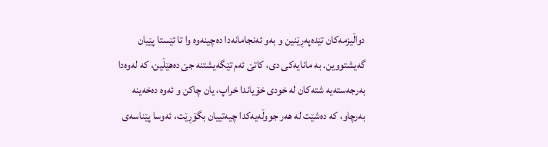دواڵیزمەکان تێدەپەڕێنین و بەو ئەنجامانەدا دەچینەوە وا تا ئێستا پێیان گەیشتووین. بە مانایەکی دی، کاتێ ئەم تێگەیشتنە جێ دەهێڵین، کە لەوەدا بەرجەستەیە شتەکان لە خودی خۆیاندا خراپ، یان چاکن و ئەوە دەخەینە بەرچاو، کە دەشێت لە هەر جووڵەیەکدا چیەتییان بگۆڕێت، ئەوسا پێناسەی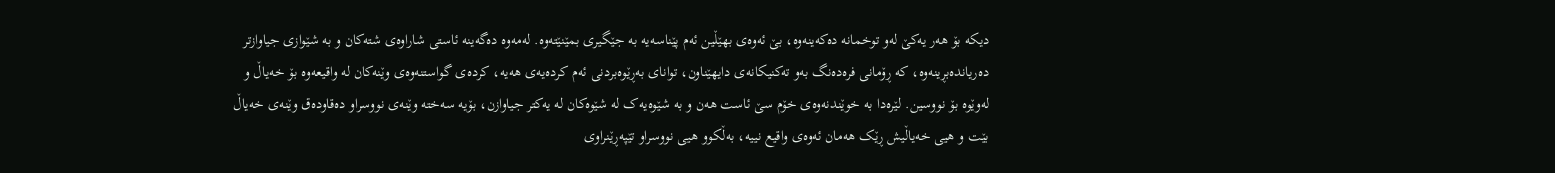دیکە بۆ هەر یەکێ لەو توخمانە دەکەینەوە، بێ ئەوەی بهێڵین ئەم پێناسەیە بە جێگیری بمێنێتەوە. لەمەوە دەگەینە ئاستی شاراوەی شتەکان و بە شێوازی جیاوازتر دەریاندەبڕینەوە، کە ڕۆمانی فرەدەنگ بەو تەکنیکانەی دایهێناون، توانای بەڕێوەبردنی ئەم کردەیەی هەیە، کردەی گواستنەوەی وێنەکان لە واقیعەوە بۆ خەیاڵ و لەوێوە بۆ نووسین. لێرەدا بە خوێندنەوەی خۆم سێ ئاست هەن و بە شێوەیەک لە شێوەکان لە یەکتر جیاوازن، بۆیە سەختە وێنەی نووسراو دەقاودەق وێنەی خەیاڵ بێت و هیی خەیاڵیش ڕێک هەمان ئەوەی واقیع نییە، بەڵکوو هیی نووسراو تێپەڕێنراوی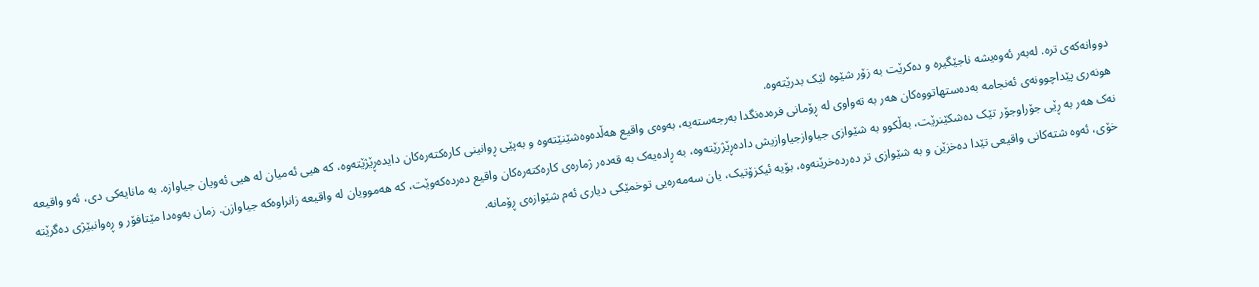دووانەکەی ترە. لەبەر ئەوەیشە ناجێگیرە و دەکرێت بە زۆر شێوە لێک بدرێتەوە.
هونەری پێداچوونەی ئەنجامە بەدەستهاتووەکان هەر بە تەواوی لە ڕۆمانی فرەدەنگدا بەرجەستەیە، بەوەی واقیع هەڵدەوەشێنێتەوە و بەپێی ڕوانینی کارەکتەرەکان دایدەڕێژێتەوە، کە هیی ئەمیان لە هیی ئەویان جیاوازە. بە مانایەکی دی، ئەو واقیعە نەک هەر بە ڕێی جۆراوجۆر تێک دەشکێنرێت، بەڵکوو بە شێوازی جیاوازجیاوازیش دادەڕێژرێتەوە، بە ڕادەیەک بە قەدەر ژمارەی کارەکتەرەکان واقیع دەردەکەوێت، کە هەموویان لە واقیعە زانراوەکە جیاوازن. زمان بەوەدا مێتافۆر و ڕەوانبێژی دەگرێتە خۆی، ئەوە شتەکانی واقیعی تێدا دەخزێن و بە شێوازی تر دەردەخرێنەوە، بۆیە ئیکزۆتیک، یان سەمەرەیی توخمێکی دیاری ئەم شێوازەی ڕۆمانە.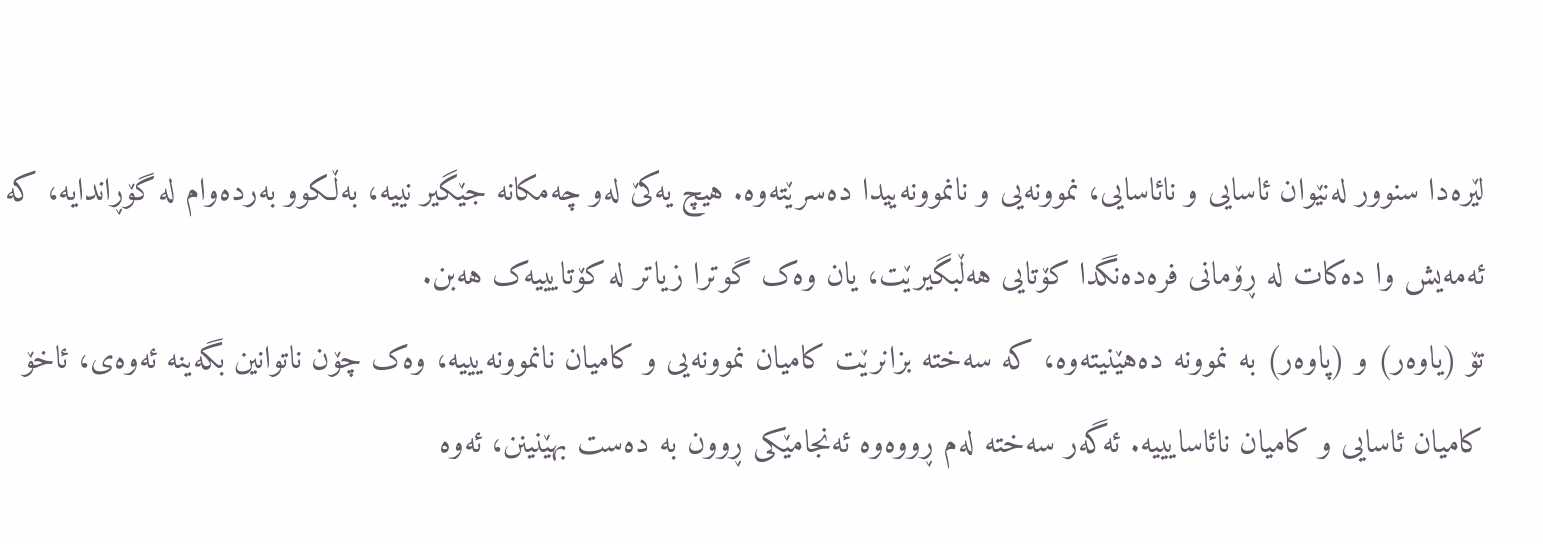لێرەدا سنوور لەنێوان ئاسایی و نائاسایی، نموونەیی و نانموونەییدا دەسرێتەوە. هیچ یەکێ لەو چەمکانە جێگیر نییە، بەڵکوو بەردەوام لە گۆڕاندایە، کە ئەمەیش وا دەکات لە ڕۆمانی فرەدەنگدا کۆتایی هەڵبگیرێت، یان وەک گوترا زیاتر لە کۆتایییەک هەبن.
تۆ (یاوەر) و (پاوەر) بە نموونە دەهێنیتەوە، کە سەختە بزانرێت کامیان نموونەیی و کامیان نانموونەیییە، وەک چۆن ناتوانین بگەینە ئەوەی، ئاخۆ کامیان ئاسایی و کامیان نائاسایییە. ئەگەر سەختە لەم ڕووەوە ئەنجامێکی ڕوون بە دەست بهێنینن، ئەوە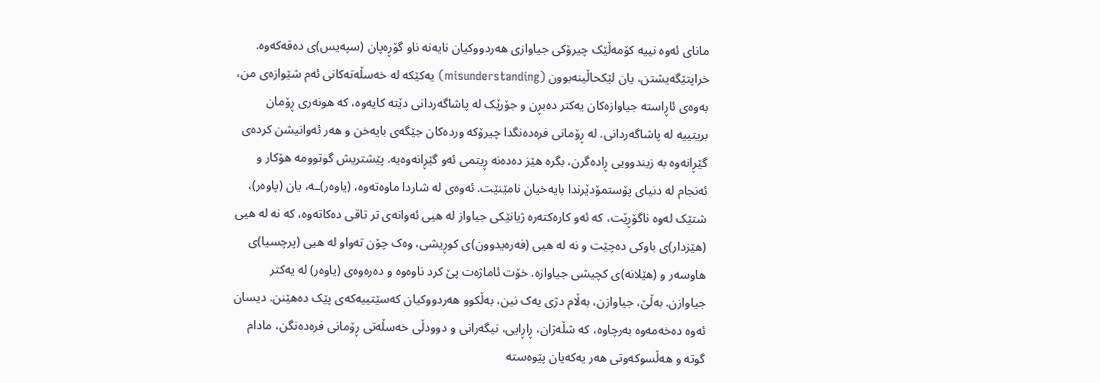مانای ئەوە نییە کۆمەڵێک چیرۆکی جیاوازی هەردووکیان نایەنە ناو گۆڕەپان (سپەیس)ی دەقەکەوە. خراپتێگەیشتن، یان لێکحاڵینەبوون (misunderstanding) یەکێکە لە خەسڵەتەکانی ئەم شێوازەی من، بەوەی ئاڕاستە جیاوازەکان یەکتر دەبڕن و جۆرێک لە پاشاگەردانی دێتە کایەوە، کە هونەری ڕۆمان بریتییە لە پاشاگەردانی. لە ڕۆمانی فرەدەنگدا چیرۆکە وردەکان جێگەی بایەخن و هەر ئەوانیشن کردەی گێڕانەوە بە زیندوویی ڕادەگرن، بگرە هێز دەدەنە ڕیتمی ئەو گێڕانەوەیە. پێشتریش گوتوومە هۆکار و ئەنجام لە دنیای پۆستمۆدێرندا بایەخیان نامێنێت. ئەوەی لە شاردا ماوەتەوە، (یاوەر)ـە، یان (پاوەر)، شتێک لەوە ناگۆڕێت، کە ئەو کارەکتەرە ژیانێکی جیاواز لە هیی ئەوانەی تر تاقی دەکاتەوە، کە نە لە هیی (هێزدار)ی باوکی دەچێت و نە لە هیی (فەرەیدوون)ی کوڕیشی، وەک چۆن تەواو لە هیی (پرچسیا)ی هاوسەر و (هێلانە)ی کچیشی جیاوازە. خۆت ئاماژەت پێ کرد ناوەوە و دەرەوەی (یاوەر) لە یەکتر جیاوازن. بەڵێ، جیاوازن، بەڵام دژی یەک نین، بەڵکوو هەردووکیان کەسێتییەکەی پێک دەهێنن. دیسان ئەوە دەخەمەوە بەرچاوە، کە شڵەژان، ڕاڕایی، نیگەرانی و دوودڵی خەسڵەتی ڕۆمانی فرەدەنگن، مادام گوتە و هەڵسوکەوتی هەر یەکەیان پێوەستە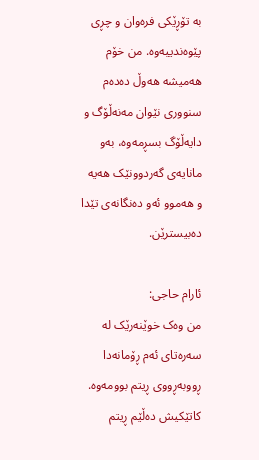بە تۆڕێکی فرەوان و چڕی پێوەندییەوە. من خۆم هەمیشە هەوڵ دەدەم سنووری نێوان مەنەڵۆگ و دایەڵۆگ بسڕمەوە، بەو مانایەی گەردوونێک هەیە و هەموو ئەو دەنگانەی تێدا دەبیسترێن.

ئارام حاجی:
من وەک خوێنەرێک لە سەرەتای ئەم ڕۆمانەدا ڕووبەڕووی ڕیتم بوومەوە. کاتێکیش دەڵێم ڕیتم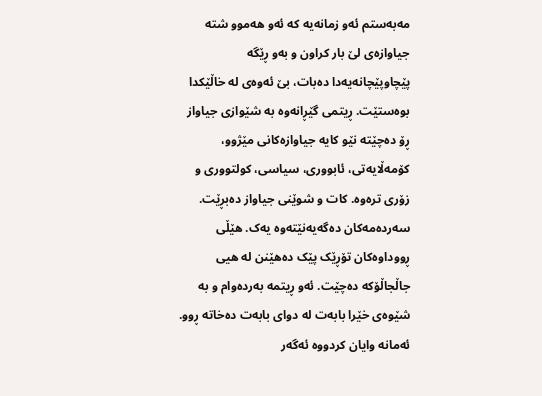مەبەستم ئەو زمانەیە کە ئەو هەموو شتە جیاوازەی لێ بار کراون و بەو ڕێگە پێچاوپێچانەیەدا دەبات، بێ ئەوەی لە خاڵێکدا بوەستێت. ڕیتمی گێڕانەوە بە شێوازی جیاواز ڕۆ دەچێتە نێو کایە جیاوازەکانی مێژوو، کۆمەڵایەتی، ئابووری، سیاسی، کولتووری و زۆری ترەوە. کات و شوێنی جیاواز دەبڕێت. سەردەمەکان دەگەیەنێتەوە یەک. هێڵی ڕووداوەکان تۆڕێک پێک دەهێنن لە هیی جاڵجاڵۆکە دەچێت. ئەو ڕیتمە بەردەوام و بە شێوەی خێرا بابەت لە دوای بابەت دەخاتە ڕوو. ئەمانە وایان کردووە ئەگەر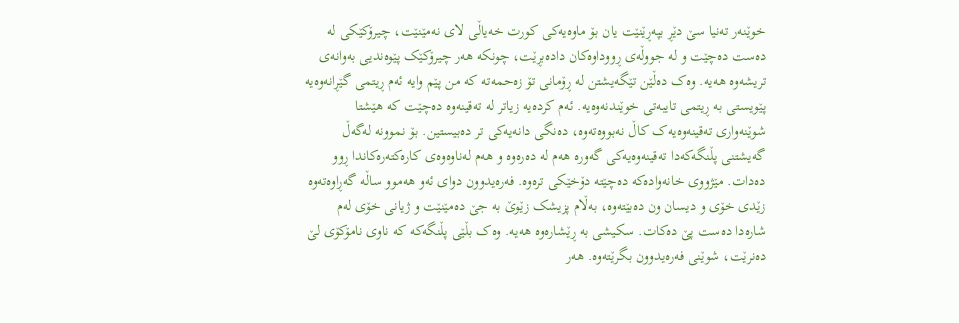خوێنەر تەنیا سێ دێڕ بپەڕێنێت یان بۆ ماوەیەکی کورت خەیاڵی لای نەمێنێت، چیرۆکێکی لە دەست دەچێت و لە جووڵەی ڕووداوەکان دادەبڕێت، چونکە هەر چیرۆکێک پێوەندیی بەوانەی تریشەوە هەیە. وەک دەڵێن تێگەیشتن لە ڕۆمانی تۆ زەحمەتە کە من پێم وایە ئەم ڕیتمی گێڕانەوەیە پێویستی بە ڕیتمی تایبەتی خوێندنەوەیە. ئەم کردەیە زیاتر لە تەقینەوە دەچێت کە هێشتا شوێنەواری تەقینەوەیەک کاڵ نەبووەتەوە، دەنگی دانەیەکی تر دەبیستین. بۆ نموونە لەگەڵ گەیشتنی پڵنگەکەدا تەقینەوەیەکی گەورە هەم لە دەرەوە و هەم لەناوەوەی کارەکتەرەکاندا ڕوو دەدات. مێژووی خانەوادەکە دەچێتە دۆخێکی ترەوە. فەرەیدوون دوای ئەو هەموو ساڵە گەڕاوەتەوە زێدی خۆی و دیسان ون دەبێتەوە، بەڵام پزیشک زێوێ بە جێ دەمێنێت و ژیانی خۆی لەم شارەدا دەست پێ دەکات. سکیشی بە ڕێشارەوە هەیە. وەک بڵێی پڵنگەکە کە ناوی نامۆکۆی لێ دەنرێت، شوێنی فەرەیدوون بگرێتەوە. هەر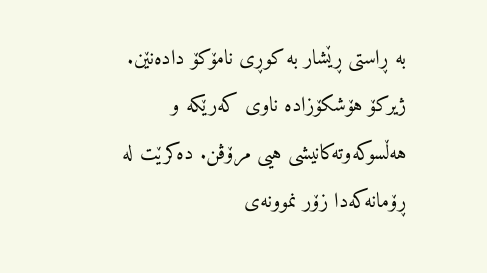بە ڕاستی ڕێشار بە کوڕی نامۆکۆ دادەنێن. ژیرکۆ هۆشکۆزادە ناوی کەرێکە و هەڵسوکەوتەکانیشی هیی مرۆڤن. دەکرێت لە ڕۆمانەکەدا زۆر نموونەی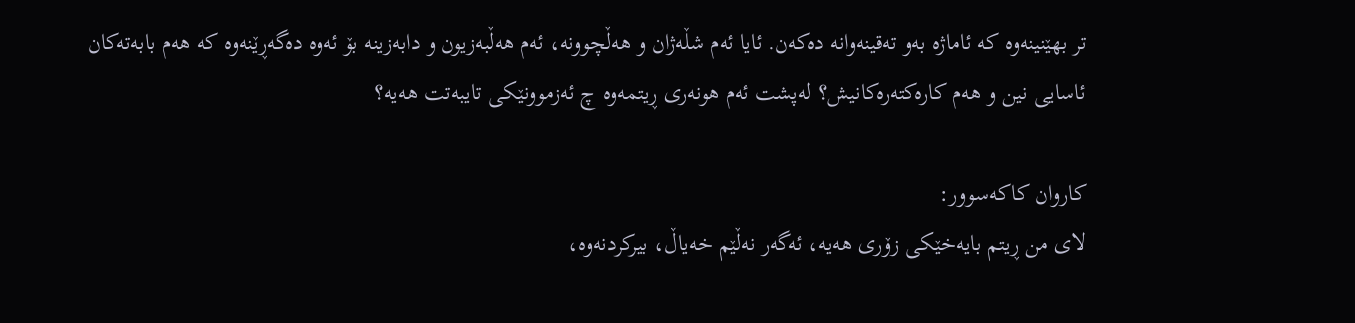تر بهێنینەوە کە ئاماژە بەو تەقینەوانە دەکەن. ئایا ئەم شڵەژان و هەڵچوونە، ئەم هەڵبەزیون و دابەزینە بۆ ئەوە دەگەڕێنەوە کە هەم بابەتەکان ئاسایی نین و هەم کارەکتەرەکانیش؟ لەپشت ئەم هونەری ڕیتمەوە چ ئەزموونێکی تایبەتت هەیە؟

کاروان کاکەسوور:
لای من ڕیتم بایەخێکی زۆری هەیە، ئەگەر نەڵێم خەیاڵ، بیرکردنەوە،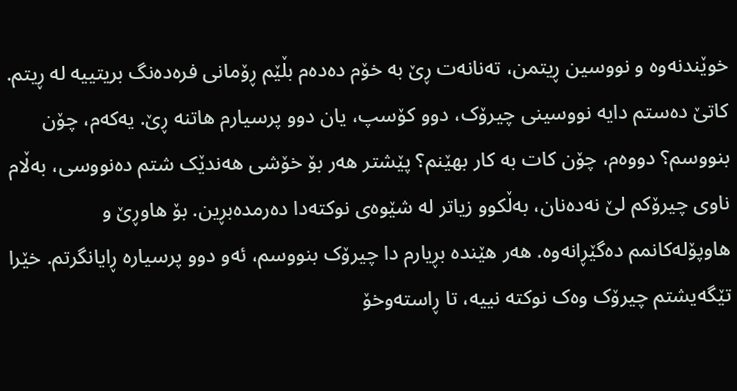خوێندنەوە و نووسین ڕیتمن، تەنانەت ڕێ بە خۆم دەدەم بڵێم ڕۆمانی فرەدەنگ بریتییە لە ڕیتم. کاتێ دەستم دایە نووسینی چیرۆک، دوو کۆسپ، یان دوو پرسیارم هاتنە ڕێ. یەکەم، چۆن بنووسم؟ دووەم، چۆن کات بە کار بهێنم؟ پێشتر هەر بۆ خۆشی هەندێک شتم دەنووسی، بەڵام ناوی چیرۆکم لێ نەدەنان، بەڵکوو زیاتر لە شێوەی نوکتەدا دەرمدەبڕین. بۆ هاوڕێ و هاوپۆلەکانمم دەگێڕانەوە. هەر هێندە بڕیارم دا چیرۆک بنووسم، ئەو دوو پرسیارە ڕایانگرتم. خێرا تێگەیشتم چیرۆک وەک نوکتە نییە، تا ڕاستەوخۆ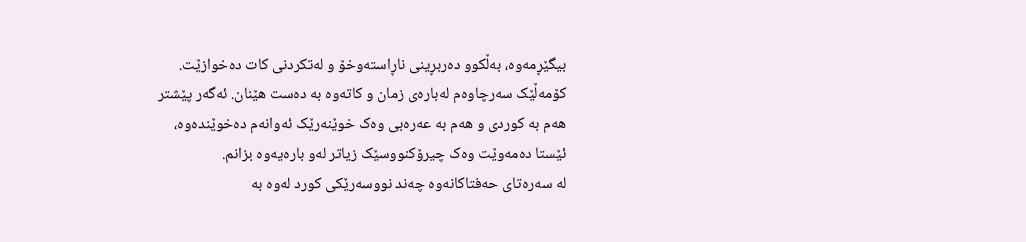بیگێڕمەوە، بەڵکوو دەربڕینی ناڕاستەوخۆ و لەتکردنی کات دەخوازێت. کۆمەڵێک سەرچاوەم لەبارەی زمان و کاتەوە بە دەست هێنان. ئەگەر پێشتر هەم بە کوردی و هەم بە عەرەبی وەک خوێنەرێک ئەوانەم دەخوێندەوە، ئێستا دەمەوێت وەک چیرۆکنووسێک زیاتر لەو بارەیەوە بزانم.
لە سەرەتای حەفتاکانەوە چەند نووسەرێکی کورد لەوە بە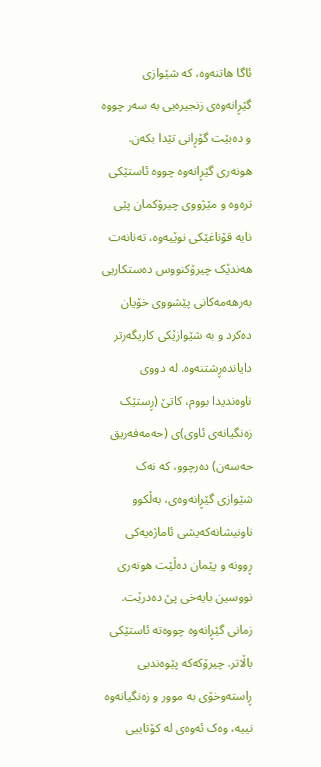ئاگا هاتنەوە، کە شێوازی گێڕانەوەی زنجیرەیی بە سەر چووە و دەبێت گۆڕانی تێدا بکەن. هونەری گێڕانەوە چووە ئاستێکی ترەوە و مێژووی چیرۆکمان پێی نایە قۆناغێکی نوێیەوە، تەنانەت هەندێک چیرۆکنووس دەستکاریی بەرهەمەکانی پێشووی خۆیان دەکرد و بە شێوازێکی کاریگەرتر دایاندەڕشتنەوە. لە دووی ناوەندیدا بووم، کاتێ (ڕستێک زەنگیانەی ئاوی)ی (حەمەفەریق حەسەن) دەرچوو، کە نەک شێوازی گێڕانەوەی، بەڵکوو ناونیشانەکەیشی ئاماژەیەکی ڕوونە و پێمان دەڵێت هونەری نووسین بایەخی پێ دەدرێت. زمانی گێڕانەوە چووەتە ئاستێکی باڵاتر. چیرۆکەکە پێوەندیی ڕاستەوخۆی بە موور و زەنگیانەوە نییە، وەک ئەوەی لە کۆتاییی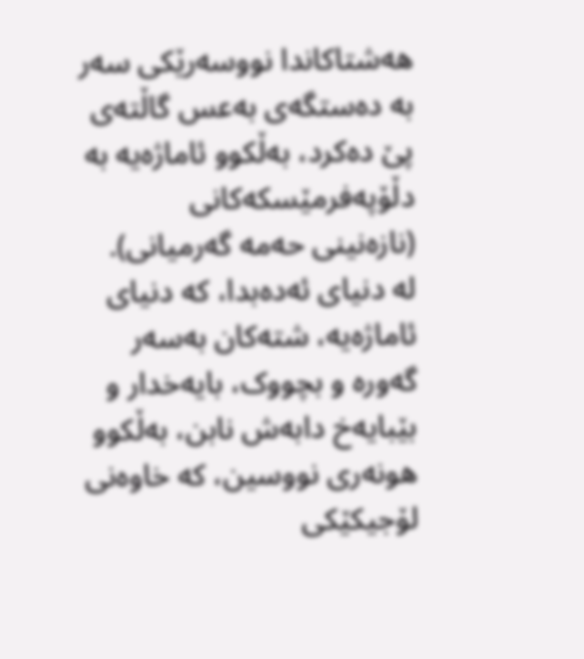هەشتاکاندا نووسەرێکی سەر بە دەستگەی بەعس گاڵتەی پێ دەکرد، بەڵکوو ئاماژەیە بە دڵۆپەفرمێسکەکانی (نازەنینی حەمە گەرمیانی). لە دنیای ئەدەبدا، کە دنیای ئاماژەیە، شتەکان بەسەر گەورە و بچووک، بایەخدار و بێبایەخ دابەش نابن، بەڵکوو هونەری نووسین، کە خاوەنی لۆجیکێکی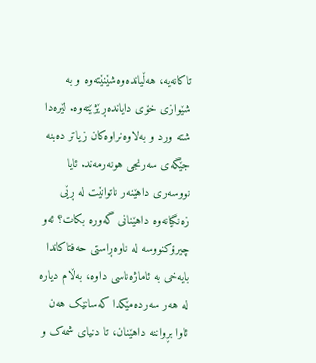تاکانەیە، هەڵیاندەوەشێنێتەوە و بە شێوازی خۆی دایاندەڕێژێتەوە. لێرەدا شتە ورد و بەلاوەنراوەکان زیاتر دەبنە جێگەی سەرنجی هونەرمەند. ئایا نووسەری داهێنەر ناتوانێت لە ڕێی زەنگیانەوە داهێنانی گەورە بکات؟ ئەو چیرۆکنووسە لە ناوەڕاستی حەفتاکاندا بایەخی بە ئاماژەناسی داوە، بەڵام دیارە لە هەر سەردەمێکدا کەسانێک هەن ئاوا بڕواننە داهێنان، تا دنیای شمەک و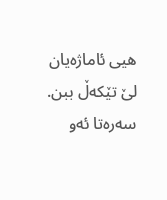هیی ئاماژەیان لێ تێکەڵ ببن. سەرەتا ئەو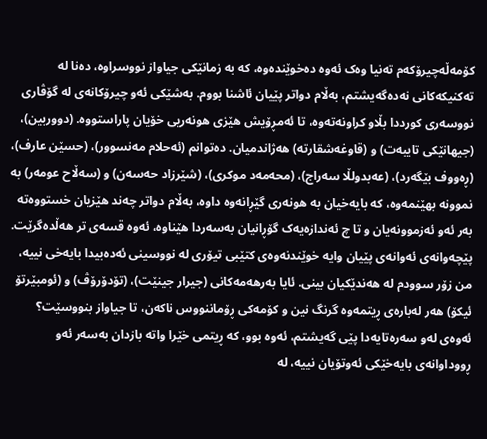کۆمەڵەچیرۆکەم تەنیا وەک ئەوە دەخوێندەوە، کە بە زمانێکی جیاواز نووسراوە، دەنا لە تەکنیکەکانی نەدەگەیشتم، بەڵام دواتر پێیان ئاشنا بووم. بەشێکی ئەو چیرۆکانەی لە گۆڤاری نووسەری کورددا بڵاو کراونەتەوە، تا ئەمڕۆیش هێزی هونەریی خۆیان پاراستووە. (دووربین)، (جیهانێکی تایبەت) و (قاوغەشقارتە) هەژاندمیان. دەتوانم (ئەحلام مەنسوور)، (حسێن عارف)، (ڕەووف بێگەرد)، (عەبدولڵا سەراج)، (محەمەد موکری)، (شێرزاد حەسەن) و (سەڵاح عومەر) بە نموونە بهێنمەوە، کە بایەخیان بە هونەری گێڕانەوە داوە، بەڵام دواتر چەند هێزیان خستووەتە بەر ئەو ئەزموونەیان و تا چ ئەندازەیەک گۆڕانیان بەسەردا هێناوە، ئەوە قسەی تر هەڵدەگرێت.
پێچەوانەی ئەوانەی پێیان وایە خوێندنەوەی کتێبی تیۆری لە نووسینی ئەدەبیدا بایەخی نییە، من زۆر سوودم لە هەندێکیان بینی. ئایا بەرهەمەکانی (جیرار جینێت)، (تۆدۆرۆڤ) و (ئومبێرتۆ ئیکۆ) هەر لەبارەی ڕیتمەوە گرنگ نین و کۆمەکی ڕۆماننووس ناکەن، تا جیاواز بنووسێت؟
ئەوەی لەو سەرەتایەدا پێی گەیشتم، ئەوە بوو، کە ڕیتمی خێرا واتە بازدان بەسەر ئەو ڕووداوانەی بایەخێکی ئەوتۆیان نییە، لە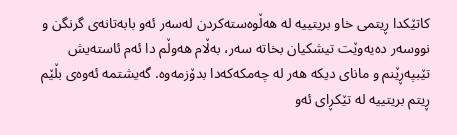کاتێکدا ڕیتمی خاو بریتییە لە هەڵوەستەکردن لەسەر ئەو بابەتانەی گرنگن و نووسەر دەیەوێت تیشکیان بخاتە سەر، بەڵام هەوڵم دا ئەم ئاستەیش تێبپەڕێنم و مانای دیکە هەر لە چەمکەکەدا بدۆزمەوە. گەیشتمە ئەوەی بڵێم ڕیتم بریتییە لە تێکڕای ئەو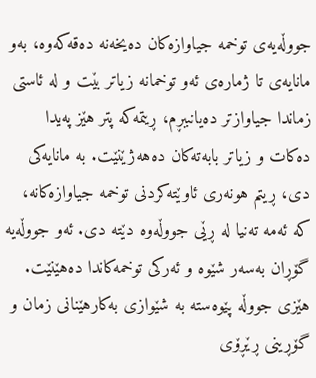جووڵەیەی توخمە جیاوازەکان دەیخەنە دەقەکەوە، بەو مانایەی تا ژمارەی ئەو توخمانە زیاتر بێت و لە ئاستی زماندا جیاوازتر دەیانببڕم، ڕیتمەکە پتر هێز پەیدا دەکات و زیاتر بابەتەکان دەهەژێنێت. بە مانایەکی دی، ڕیتم هونەری ئاوێتەکردنی توخمە جیاوازەکانە، کە ئەمە تەنیا لە ڕێی جووڵەوە دێتە دی. ئەو جووڵەیە گۆڕان بەسەر شێوە و ئەرکی توخمەکاندا دەهێنێت. هێزی جووڵە پێوەستە بە شێوازی بەکارهێنانی زمان و گۆڕینی ڕێڕۆی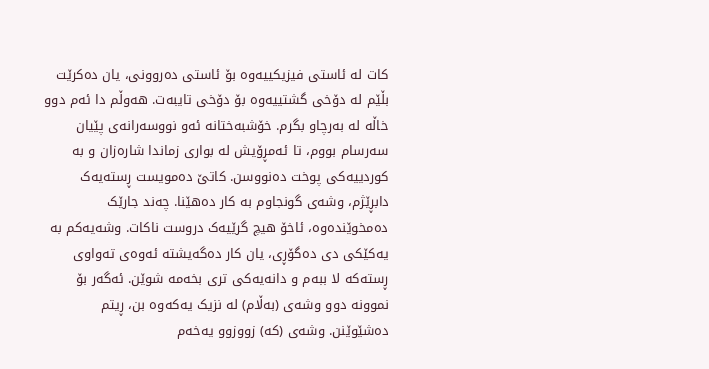کات لە ئاستی فیزیکییەوە بۆ ئاستی دەروونی، یان دەکرێت بڵێم لە دۆخی گشتییەوە بۆ دۆخی تایبەت. هەوڵم دا ئەم دوو خاڵە لە بەرچاو بگرم. خۆشبەختانە ئەو نووسەرانەی پێیان سەرسام بووم، تا ئەمڕۆیش لە بواری زماندا شارەزان و بە کوردییەکی پوخت دەنووسن. کاتێ دەمویست ڕستەیەک دابڕێژم، وشەی گونجاوم بە کار دەهێنا. چەند جارێک دەمخوێندەوە، ئاخۆ هیچ گرێیەک دروست ناکات. وشەیەکم بە یەکێکی دی دەگۆڕی، یان کار دەگەیشتە ئەوەی تەواوی ڕستەکە لا ببەم و دانەیەکی تری بخەمە شوێن. ئەگەر بۆ نموونە دوو وشەی (بەڵام) لە نزیک یەکەوە بن، ڕیتم دەشێوێنن. وشەی (کە) زووزوو یەخەم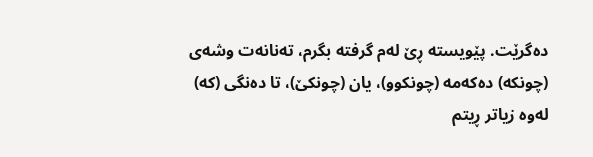دەگرێت. پێویستە ڕێ لەم گرفتە بگرم، تەنانەت وشەی (چونکە) دەکەمە (چونکوو)، یان (چونکێ)، تا دەنگی (کە) لەوە زیاتر ڕیتم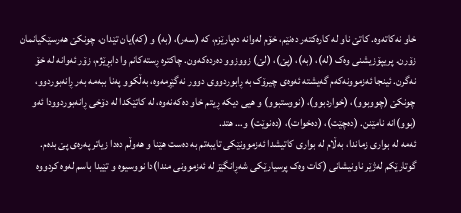خاو نەکاتەوە. کاتێ ناو لە کارەکتەر دەنێم، خۆم لەوانە دەپارێزم، کە (سەر)، (بە) و (کە)یان تێدان، چونکێ هەرسێکیانمان زۆرن. پریپۆزیشنی وەک (لە)، (بە)، (پێ)، (لێ) زووزوو دەردەکەون. چاکترە ڕستەکانم وا دابڕێژم، زۆر ئەوانە لە خۆ نەگرن. ئینجا ئەزموونەکەم گەیشتە ئەوەی چیرۆک بە ڕابوردووی دوور نەگێڕمەوە، بەڵکوو پەنا ببەمە بەر ڕانەبوردوو، چونکێ (چووبوو)، (خواردبوو)، (نووستبوو) و هیی دیکە ڕیتم خاو دەکەنەوە، لە کاتێکدا لە دۆخی ڕانەبوردوودا ئەو (بوو)انە نامێنن. (دەچێت)، (دەخوات)، (دەنوێت) و… هتد.
ئەمە لە بواری زماندا، بەڵام لە بواری کاتیشدا ئەزموونێکی تایبەتم بە دەست هێنا و هەوڵم دەدا زیاتر پەرەی پێ بدەم. گوتارێکم لەژێر ناونیشانی (کات وەک پرسیارێکی شەڕانگێز لە ئەزموونی مندا)دا نووسیوە و تێیدا باسم لەوە کردووە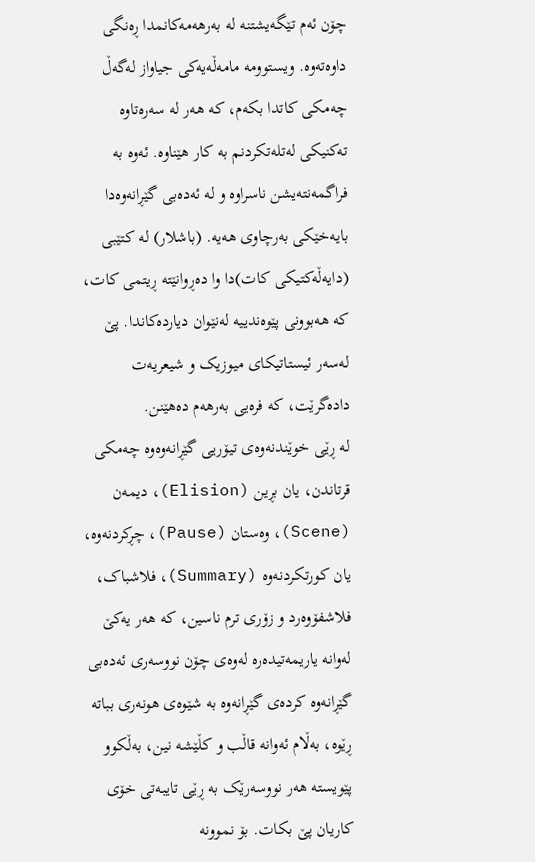چۆن ئەم تێگەیشتنە لە بەرهەمەکانمدا ڕەنگی داوەتەوە. ویستوومە مامەڵەیەکی جیاواز لەگەڵ چەمکی کاتدا بکەم، کە هەر لە سەرەتاوە تەکنیکی لەتلەتکردنم بە کار هێناوە. ئەوە بە فراگمەنتەیشن ناسراوە و لە ئەدەبی گێڕانەوەدا بایەخێکی بەرچاوی هەیە. (باشلار) لە کتێبی (دایەڵەکتیکی کات)دا وا دەڕوانێتە ڕیتمی کات، کە هەبوونی پێوەندییە لەنێوان دیاردەکاندا. پێ لەسەر ئیستاتیکای میوزیک و شیعریەت دادەگرێت، کە فرەیی بەرهەم دەهێنن.
لە ڕێی خوێندنەوەی تیۆریی گێڕانەوەوە چەمکی قرتاندن، یان بڕین (Elision)، دیمەن (Scene)، وەستان (Pause)، چڕکردنەوە، یان کورتکردنەوە (Summary)، فلاشباک، فلاشفۆوەرد و زۆری ترم ناسین، کە هەر یەکێ لەوانە یاریمەتیدەرە لەوەی چۆن نووسەری ئەدەبی گێڕانەوە کردەی گێڕانەوە بە شێوەی هونەری بباتە ڕێوە، بەڵام ئەوانە قاڵب و کڵێشە نین، بەڵکوو پێویستە هەر نووسەرێک بە ڕێی تایبەتی خۆی کاریان پێ بکات. بۆ نموونە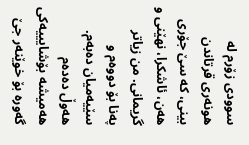سوودی زۆرم لە هونەری قرتاندن بینی، کە سێ جۆری هەن، ئاشکرا، نهێنی و گریمانی. من زیاتر پەنا بۆ دووەم و سێیەمیان دەبەم. هەوڵ دەدەم هەمیشە بۆشایییەکی گەورە بۆ خوێنەر جێ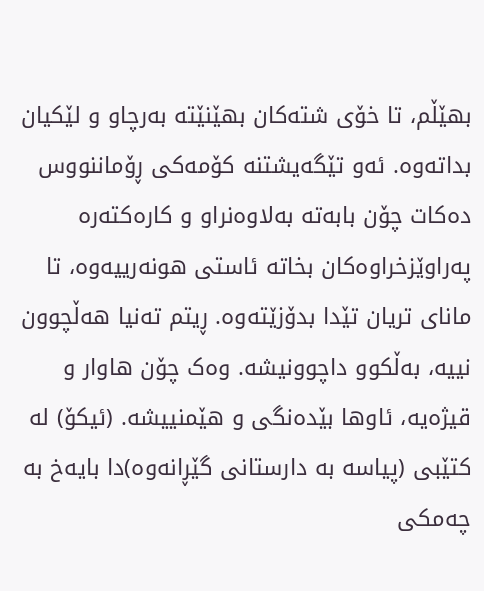بهێڵم، تا خۆی شتەکان بهێنێتە بەرچاو و لێکیان بداتەوە. ئەو تێگەیشتنە کۆمەکی ڕۆماننووس دەکات چۆن بابەتە بەلاوەنراو و کارەکتەرە پەراوێزخراوەکان بخاتە ئاستی هونەرییەوە، تا مانای تریان تێدا بدۆزێتەوە. ڕیتم تەنیا هەڵچوون نییە، بەڵکوو داچوونیشە. وەک چۆن هاوار و قیژەیە، ئاوها بێدەنگی و هێمنییشە. (ئیکۆ) لە کتێبی (پیاسە بە دارستانی گێڕانەوە)دا بایەخ بە چەمکی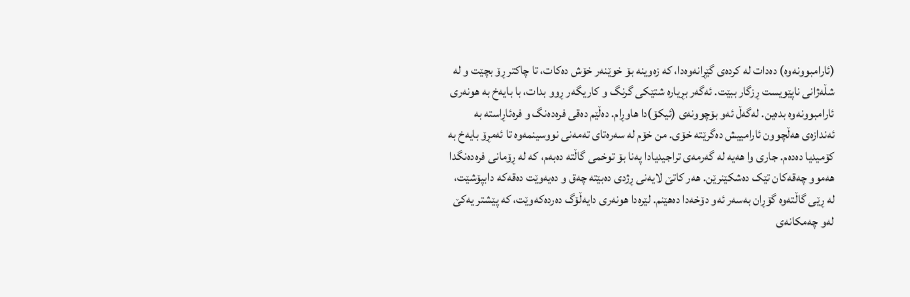(ئارامبوونەوە) دەدات لە کردەی گێڕانەوەدا، کە زەوینە بۆ خوێنەر خۆش دەکات، تا چاکتر ڕۆ بچێت و لە شڵەژانی ناپێویست ڕزگار ببێت. ئەگەر بڕیارە شتێکی گرنگ و کاریگەر ڕوو بدات، با بایەخ بە هونەری ئارامبوونەوە بدەین. لەگەڵ ئەو بۆچوونەی (ئیکۆ)دا هاوڕام. دەڵێم دەقی فرەدەنگ و فرەئاڕاستە بە ئەندازەی هەڵچوون ئارامییش دەگرێتە خۆی. من خۆم لە سەرەتای تەمەنی نووسینمەوە تا ئەمڕۆ بایەخ بە کۆمیدیا دەدەم. جاری وا هەیە لە گەرمەی تراجیدیادا پەنا بۆ توخمی گاڵتە دەبەم، کە لە ڕۆمانی فرەدەنگدا هەموو چەقەکان تێک دەشکێنرێن. هەر کاتێ لایەنی ڕژدی دەبێتە چەق و دەیەوێت دەقەکە دابپۆشێت، لە ڕێی گاڵتەوە گۆڕان بەسەر ئەو دۆخەدا دەهێنم. لێرەدا هونەری دایەڵۆگ دەردەکەوێت، کە پێشتر یەکێ لەو چەمکانەی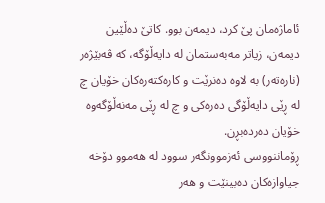ئاماژەمان پێ کرد، دیمەن بوو. کاتێ دەڵێین دیمەن، زیاتر مەبەستمان لە دایەڵۆگە، کە ڤەبێژەر (نارەتەر) بە لاوە دەنرێت و کارەکتەرەکان خۆیان چ لە ڕێی دایەڵۆگی دەرەکی و چ لە ڕێی مەنەڵۆگەوە خۆیان دەردەبڕن.
ڕۆماننووسی ئەزموونگەر سوود لە هەموو دۆخە جیاوازەکان دەبینێت و هەر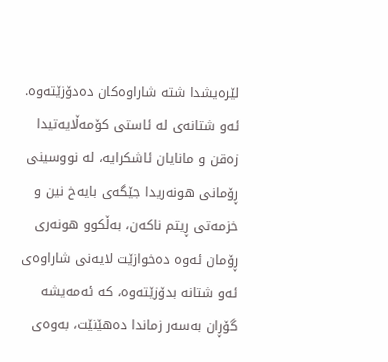لێرەیشدا شتە شاراوەکان دەدۆزێتەوە. ئەو شتانەی لە ئاستی کۆمەڵایەتیدا زەقن و مانایان ئاشکرایە، لە نووسینی ڕۆمانی هونەریدا جێگەی بایەخ نین و خزمەتی ڕیتم ناکەن، بەڵکوو هونەری ڕۆمان ئەوە دەخوازێت لایەنی شاراوەی ئەو شتانە بدۆزێتەوە، کە ئەمەیشە گۆڕان بەسەر زماندا دەهێنێت، بەوەی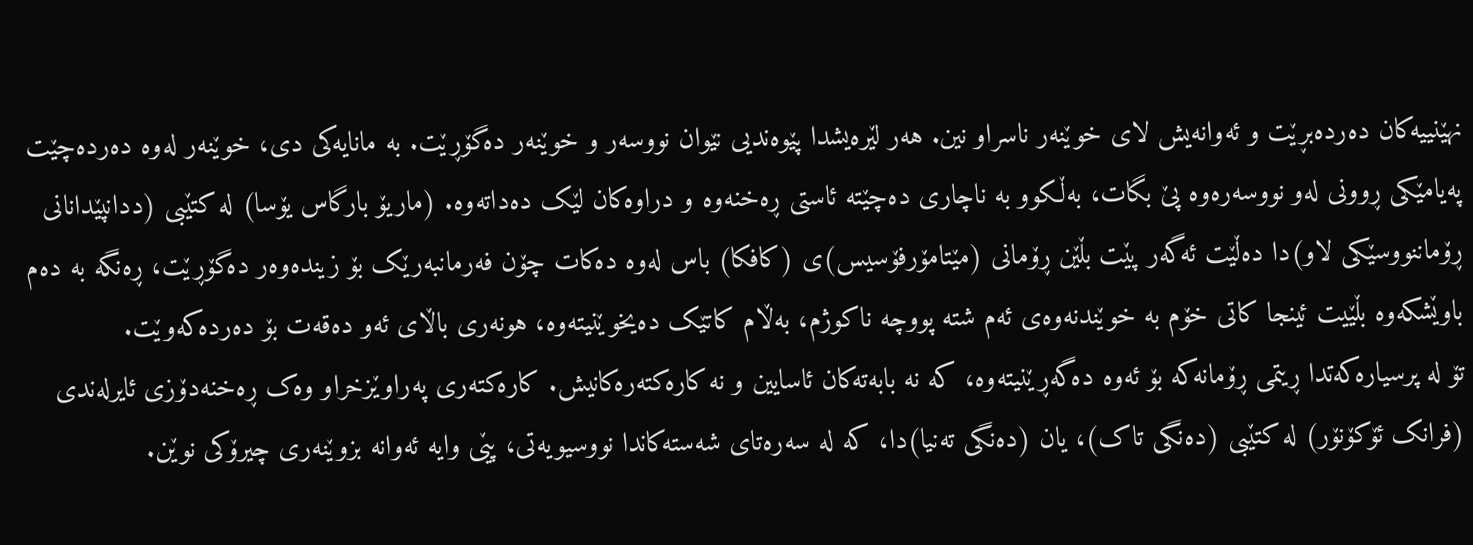نهێنییەکان دەردەبڕێت و ئەوانەیش لای خوێنەر ناسراو نین. هەر لێرەیشدا پێوەندیی نێوان نووسەر و خوێنەر دەگۆڕێت. بە مانایەکی دی، خوێنەر لەوە دەردەچێت پەیامێکی ڕوونی لەو نووسەرەوە پێ بگات، بەڵکوو بە ناچاری دەچێتە ئاستی ڕەخنەوە و دراوەکان لێک دەداتەوە. (ماریۆ بارگاس یۆسا) لە کتێبی (ددانپێدانانی ڕۆماننووسێکی لاو)دا دەڵێت ئەگەر پێت بڵێن ڕۆمانی (مێتامۆرفۆسیس)ی (کافکا) باس لەوە دەکات چۆن فەرمانبەرێک بۆ زیندەوەر دەگۆڕێت، ڕەنگە بە دەم باوێشکەوە بڵێیت ئینجا کاتی خۆم بە خوێندنەوەی ئەم شتە پووچە ناکوژم، بەڵام کاتێک دەیخوێنیتەوە، هونەری باڵای ئەو دەقەت بۆ دەردەکەوێت.
تۆ لە پرسیارەکەتدا ڕیتمی ڕۆمانەکە بۆ ئەوە دەگەڕێنیتەوە، کە نە بابەتەکان ئاسایین و نە کارەکتەرەکانیش. کارەکتەری پەراوێزخراو وەک ڕەخنەدۆزی ئایرلەندی (فرانک ئۆکۆنۆر) لە کتێبی (دەنگی تاک)، یان (دەنگی تەنیا)دا، کە لە سەرەتای شەستەکاندا نووسیویەتی، پێی وایە ئەوانە بزوێنەری چیرۆکی نوێن.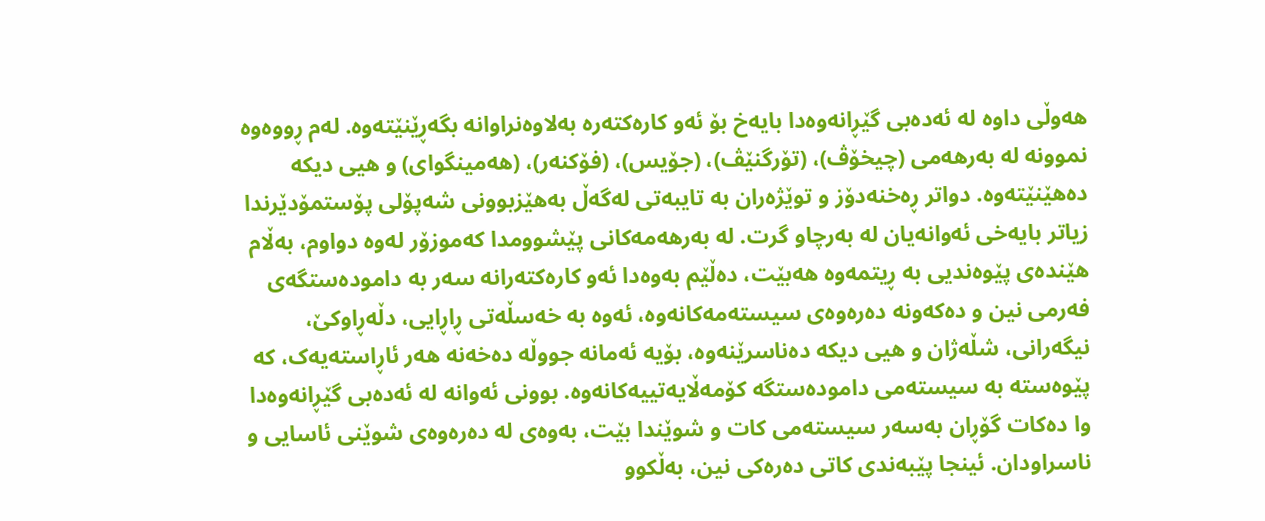هەوڵی داوە لە ئەدەبی گێڕانەوەدا بایەخ بۆ ئەو کارەکتەرە بەلاوەنراوانە بگەڕێنێتەوە. لەم ڕووەوە نموونە لە بەرهەمی (چیخۆڤ)، (تۆرگنێڤ)، (جۆیس)، (فۆکنەر)، (هەمینگوای) و هیی دیکە دەهێنێتەوە. دواتر ڕەخنەدۆز و توێژەران بە تایبەتی لەگەڵ بەهێزبوونی شەپۆلی پۆستمۆدێرندا زیاتر بایەخی ئەوانەیان لە بەرچاو گرت. لە بەرهەمەکانی پێشوومدا کەموزۆر لەوە دواوم، بەڵام هێندەی پێوەندیی بە ڕیتمەوە هەبێت، دەڵێم بەوەدا ئەو کارەکتەرانە سەر بە دامودەستگەی فەرمی نین و دەکەونە دەرەوەی سیستەمەکانەوە، ئەوە بە خەسڵەتی ڕاڕایی، دڵەڕاوکێ، نیگەرانی، شڵەژان و هیی دیکە دەناسرێنەوە، بۆیە ئەمانە جووڵە دەخەنە هەر ئاڕاستەیەک، کە پێوەستە بە سیستەمی دامودەستگە کۆمەڵایەتییەکانەوە. بوونی ئەوانە لە ئەدەبی گێڕانەوەدا وا دەکات گۆڕان بەسەر سیستەمی کات و شوێندا بێت، بەوەی لە دەرەوەی شوێنی ئاسایی و ناسراودان. ئینجا پێبەندی کاتی دەرەکی نین، بەڵکوو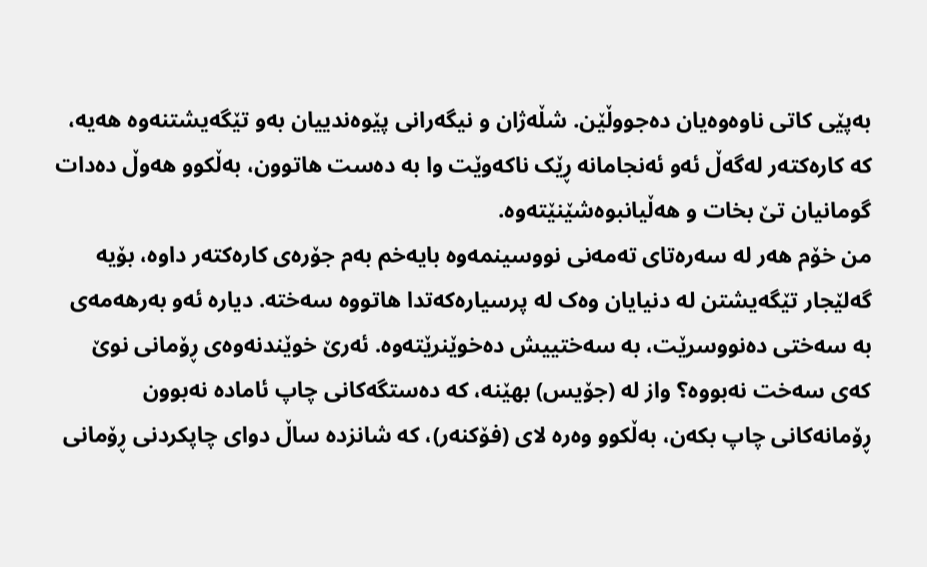بەپێی کاتی ناوەوەیان دەجووڵێن. شڵەژان و نیگەرانی پێوەندییان بەو تێگەیشتنەوە هەیە، کە کارەکتەر لەگەڵ ئەو ئەنجامانە ڕێک ناکەوێت وا بە دەست هاتوون، بەڵکوو هەوڵ دەدات گومانیان تێ بخات و هەڵیانبوەشێنێتەوە.
من خۆم هەر لە سەرەتای تەمەنی نووسینمەوە بایەخم بەم جۆرەی کارەکتەر داوە، بۆیە گەلێجار تێگەیشتن لە دنیایان وەک لە پرسیارەکەتدا هاتووە سەختە. دیارە ئەو بەرهەمەی بە سەختی دەنووسرێت، بە سەختییش دەخوێنرێتەوە. ئەرێ خوێندنەوەی ڕۆمانی نوێ کەی سەخت نەبووە؟ واز لە (جۆیس) بهێنە، کە دەستگەکانی چاپ ئامادە نەبوون ڕۆمانەکانی چاپ بکەن، بەڵکوو وەرە لای (فۆکنەر)، کە شانزدە ساڵ دوای چاپکردنی ڕۆمانی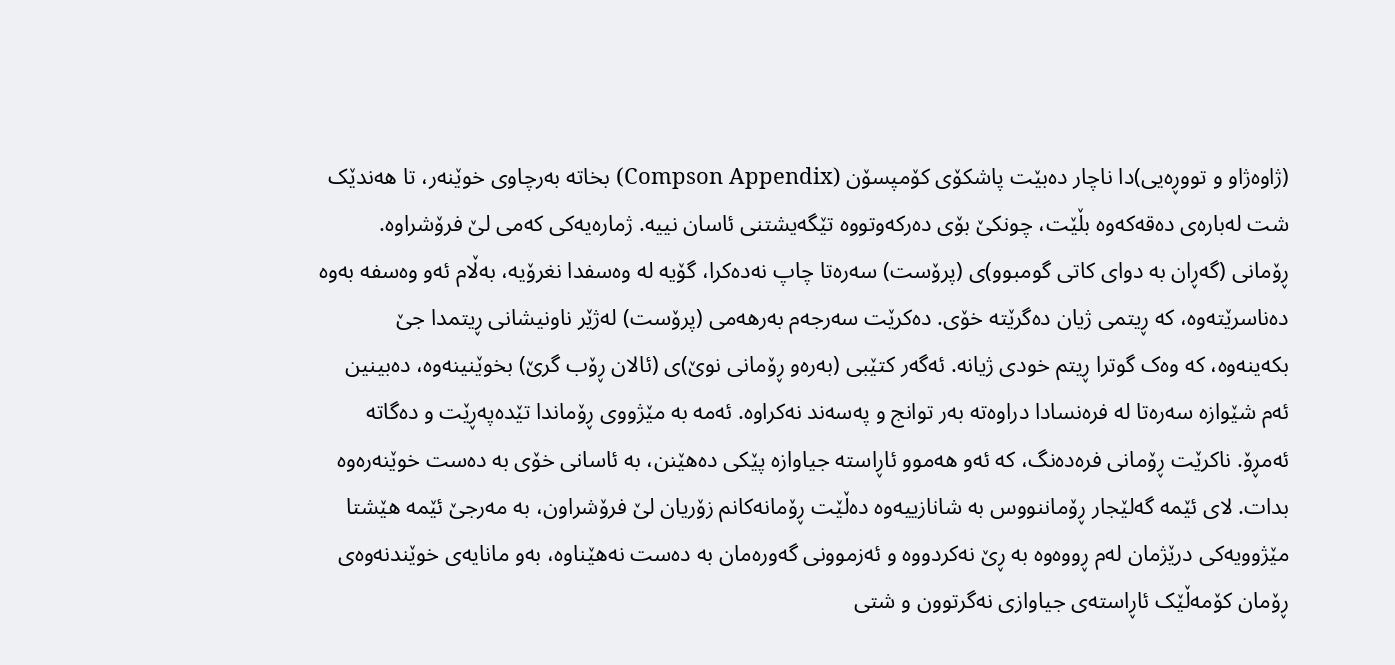(ژاوەژاو و تووڕەیی)دا ناچار دەبێت پاشکۆی کۆمپسۆن (Compson Appendix) بخاتە بەرچاوی خوێنەر، تا هەندێک شت لەبارەی دەقەکەوە بڵێت، چونکێ بۆی دەرکەوتووە تێگەیشتنی ئاسان نییە. ژمارەیەکی کەمی لێ فرۆشراوە. ڕۆمانی (گەڕان بە دوای کاتی گومبوو)ی (پرۆست) سەرەتا چاپ نەدەکرا، گۆیە لە وەسفدا نغرۆیە، بەڵام ئەو وەسفە بەوە دەناسرێتەوە، کە ڕیتمی ژیان دەگرێتە خۆی. دەکرێت سەرجەم بەرهەمی (پرۆست) لەژێر ناونیشانی ڕیتمدا جێ بکەینەوە، کە وەک گوترا ڕیتم خودی ژیانە. ئەگەر کتێبی (بەرەو ڕۆمانی نوێ)ی (ئالان ڕۆب گرێ) بخوێنینەوە، دەبینین ئەم شێوازە سەرەتا لە فرەنسادا دراوەتە بەر توانج و پەسەند نەکراوە. ئەمە بە مێژووی ڕۆماندا تێدەپەڕێت و دەگاتە ئەمڕۆ. ناکرێت ڕۆمانی فرەدەنگ، کە ئەو هەموو ئاڕاستە جیاوازە پێکی دەهێنن، بە ئاسانی خۆی بە دەست خوێنەرەوە بدات. لای ئێمە گەلێجار ڕۆماننووس بە شانازییەوە دەڵێت ڕۆمانەکانم زۆریان لێ فرۆشراون، بە مەرجێ ئێمە هێشتا مێژوویەکی درێژمان لەم ڕووەوە بە ڕێ نەکردووە و ئەزموونی گەورەمان بە دەست نەهێناوە، بەو مانایەی خوێندنەوەی ڕۆمان کۆمەڵێک ئاڕاستەی جیاوازی نەگرتوون و شتی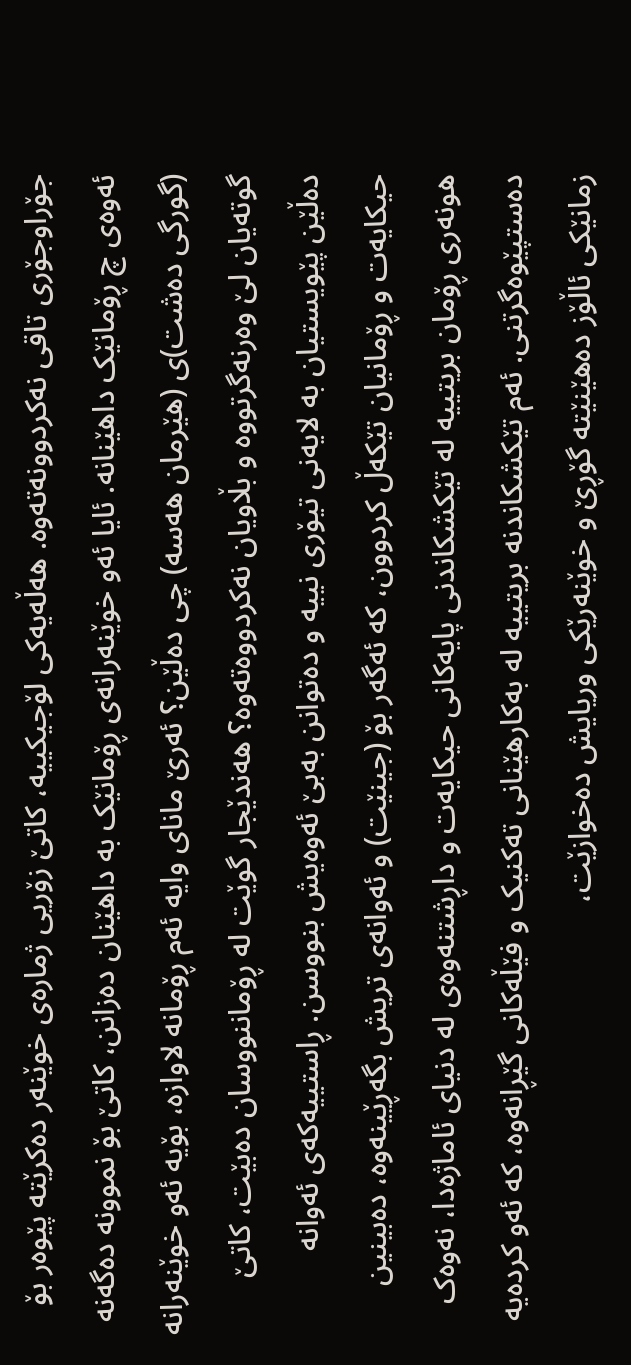جۆراوجۆری تاقی نەکردوونەتەوە. هەڵەیەکی لۆجیکییە، کاتێ زۆریی ژمارەی خوێنەر دەکرێتە پێوەر بۆ ئەوەی چ ڕۆمانێک داهێنانە. ئایا ئەو خوێنەرانەی ڕۆمانێک بە داهێنان دەزانن، کاتێ بۆ نموونە دەگەنە (گورگی دەشت)ی (هێرمان هەسە) چی دەڵێن؟ ئەرێ مانای وایە ئەم ڕۆمانە لاوازە، بۆیە ئەو خوێنەرانە گوتەیان لێ وەرنەگرتووە و بڵاویان نەکردووەتەوە؟ هەندێجار گوێت لە ڕۆماننووسان دەبێت، کاتێ دەڵێن پێویستیان بە لایەنی تیۆری نییە و دەتوانن بەبێ ئەوەیش بنووسن. ڕاستییەکەی ئەوانە حیکایەت و ڕۆمانیان تێکەڵ کردوون، کە ئەگەر بۆ (جینێت) و ئەوانەی تریش بگەڕێینەوە، دەبینین هونەری ڕۆمان بریتییە لە تێکشکاندنی پایەکانی حیکایەت و داڕشتنەوەی لە دنیای ئاماژەدا، نەوەک دەستپێوەگرتنی. ئەم تێکشکاندنە بریتییە لە بەکارهێنانی تەکنیک و فێڵەکانی گێڕانەوە، کە ئەو کردەیە زمانێکی ئاڵۆز دەهێنێتە گۆڕێ و خوێنەرێکی وریایش دەخوازێت،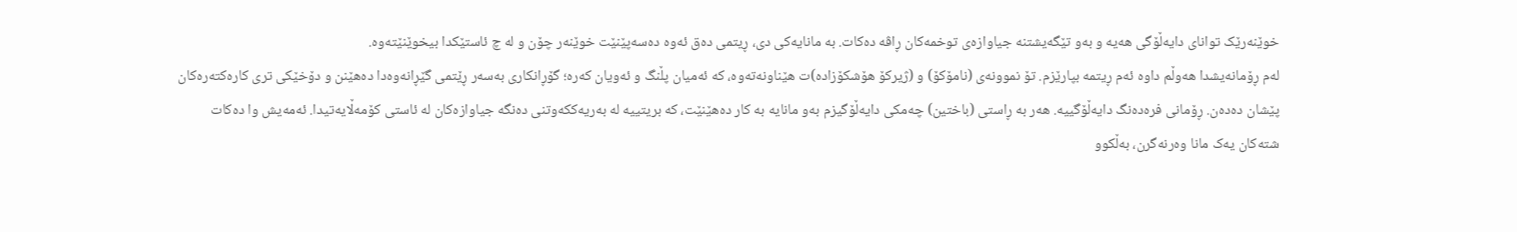خوێنەرێک توانای دایەڵۆگی هەیە و بەو تێگەیشتنە جیاوازەی توخمەکان ڕاڤە دەکات. بە مانایەکی دی، ڕیتمی دەق ئەوە دەسەپێنێت خوێنەر چۆن و لە چ ئاستێکدا بیخوێنێتەوە.
لەم ڕۆمانەیشدا هەوڵم داوە ئەم ڕیتمە بپارێزم. تۆ نموونەی (نامۆکۆ) و (ژیرکۆ هۆشکۆزادە)ت هێناونەتەوە، کە ئەمیان پڵنگ و ئەویان کەرە؛ گۆڕانکاری بەسەر ڕێتمی گێڕانەوەدا دەهێنن و دۆخێکی تری کارەکتەرەکان پێشان دەدەن. ڕۆمانی فرەدەنگ دایەڵۆگییە. هەر بە ڕاستی (باختین) چەمکی دایەڵۆگیزم بەو مانایە بە کار دەهێنێت، کە بریتییە لە بەریەککەوتنی دەنگە جیاوازەکان لە ئاستی کۆمەڵایەتیدا. ئەمەیش وا دەکات شتەکان یەک مانا وەرنەگرن، بەڵکوو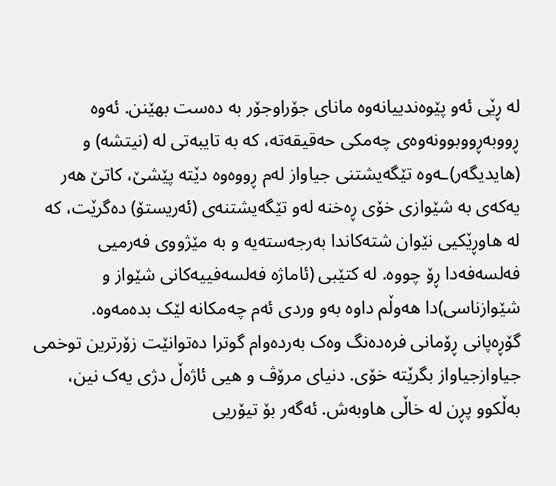لە ڕێی ئەو پێوەندییانەوە مانای جۆراوجۆر بە دەست بهێنن. ئەوە ڕووبەڕووبوونەوەی چەمکی حەقیقەتە، کە بە تایبەتی لە (نیتشە) و (هایدیگەر)ـەوە تێگەیشتنی جیاواز لەم ڕووەوە دێتە پێشێ، کاتێ هەر یەکەی بە شێوازی خۆی ڕەخنە لەو تێگەیشتنەی (ئەریستۆ) دەگرێت، کە لە هاوڕێکیی نێوان شتەکاندا بەرجەستەیە و بە مێژووی فەرمیی فەلسەفەدا ڕۆ چووە. لە کتێبی (ئاماژە فەلسەفییەکانی شێواز و شێوازناسی)دا هەوڵم داوە بەو وردی ئەم چەمکانە لێک بدەمەوە. گۆڕەپانی ڕۆمانی فرەدەنگ وەک بەردەوام گوترا دەتوانێت زۆرترین توخمی جیاوازجیاواز بگرێتە خۆی. دنیای مرۆڤ و هیی ئاژەڵ دژی یەک نین، بەڵکوو پڕن لە خاڵی هاوبەش. ئەگەر بۆ تیۆریی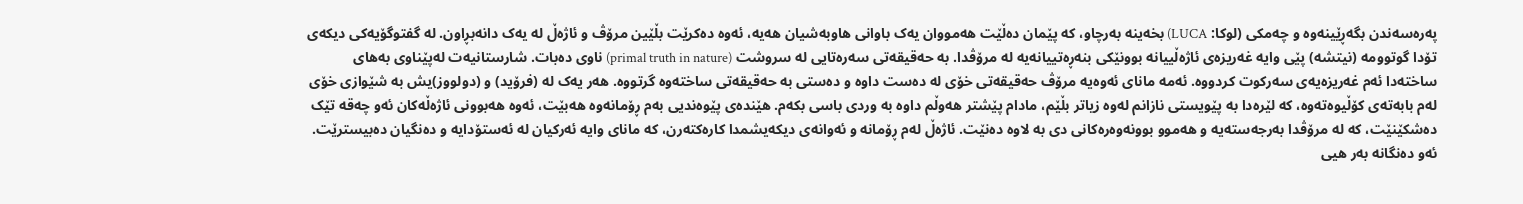پەرەسەندن بگەڕێینەوە و چەمکی (لوکا: LUCA) بخەینە بەرچاو، کە پێمان دەڵێت هەمووان یەک باوانی هاوبەشیان هەیە، ئەوە دەکرێت بڵێین مرۆڤ و ئاژەڵ لە یەک دانەبڕاون. لە گفتوگۆیەکی دیکەی تۆدا گوتوومە (نیتشە) پێی وایە غەریزەی ئاژەڵییانە بوونێکی بنەڕەتییانەیە لە مرۆڤدا. بە حەقیقەتی سەرەتایی لە سروشت (primal truth in nature) ناوی دەبات. شارستانیەت لەپێناوی بەهای ساختەدا ئەم غەریزەیەی سەرکوت کردووە. ئەمە مانای ئەوەیە مرۆڤ حەقیقەتی خۆی لە دەست داوە و دەستی بە حەقیقەتی ساختەوە گرتووە. هەر یەک لە (فرۆید) و (دولووز)یش بە شێوازی خۆی لەم بابەتەی کۆڵیوەتەوە، کە لێرەدا بە پێویستی نازانم لەوە زیاتر بڵێم، مادام پێشتر هەوڵم داوە بە وردی باسی بکەم. هێندەی پێوەندیی بەم ڕۆمانەوە هەبێت، ئەوە هەبوونی ئاژەڵەکان ئەو چەقە تێک دەشکێنێت، کە لە مرۆڤدا بەرجەستەیە و هەموو بوونەوەرەکانی دی بە لاوە دەنێت. ئاژەڵ لەم ڕۆمانە و ئەوانەی دیکەیشمدا کارەکتەرن، کە مانای وایە ئەرکیان لە ئەستۆدایە و دەنگیان دەبیسترێت. ئەو دەنگانە بەر هیی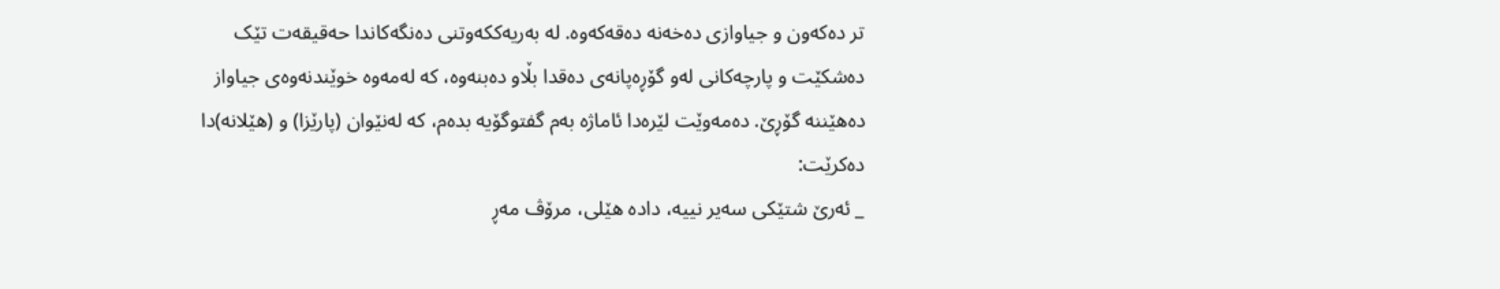تر دەکەون و جیاوازی دەخەنە دەقەکەوە. لە بەریەککەوتنی دەنگەکاندا حەقیقەت تێک دەشكێت و پارچەکانی لەو گۆڕەپانەی دەقدا بڵاو دەبنەوە، کە لەمەوە خوێندنەوەی جیاواز دەهێننە گۆڕێ. دەمەوێت لێرەدا ئاماژە بەم گفتوگۆیە بدەم، کە لەنێوان (پارێزا) و (هێلانە)دا دەکرێت:
_ ئەرێ شتێکی سەیر نییە، دادە هێلی، مرۆڤ مەڕ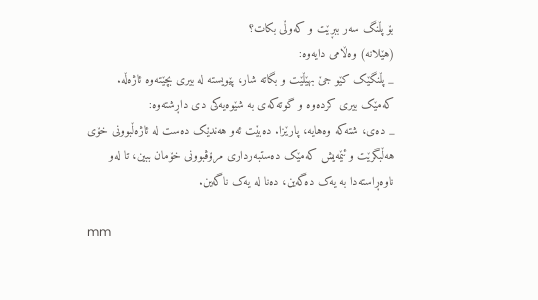بۆ پڵنگ سەر ببڕێت و کەوڵی بکات؟
(هێلانە) وەڵامی دایەوە:
_ پڵنگێک کێو جێ بهێڵێت و بگاتە شار، پێویستە لە بیری بچێتەوە ئاژەڵە.
کەمێک بیری کردەوە و گوتەکەی بە شێوەیەکی دی داڕشتەوە:
_ دەی، شتەکە وەهایە، پارێزا. دەبێت ئەو هەندێک دەست لە ئاژەڵبوونی خۆی هەڵبگرێت و ئێمەیش کەمێک دەستبەرداری مرۆڤبوونی خۆمان ببین، تا لەو ناوەڕاستەدا بە یەک دەگەین، دەنا لە یەک ناگەین.

mm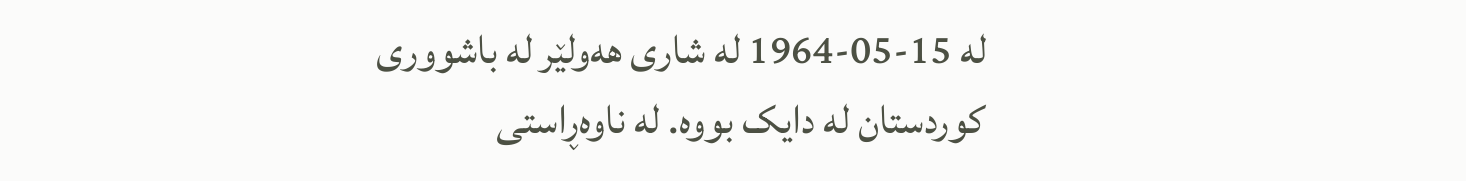لە 15-05-1964 لە شاری هەولێر لە باشووری کوردستان لە دایک بووە. لە ناوەڕاستی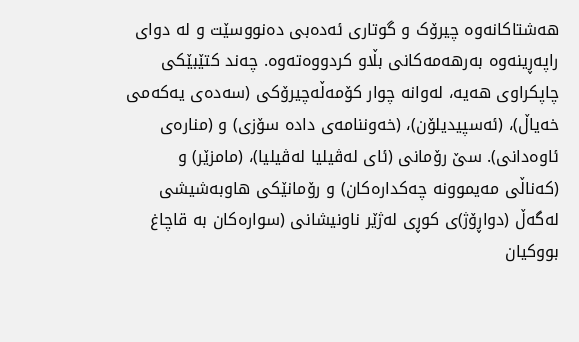هەشتاکانەوە چیرۆک و گوتاری ئەدەبی دەنووسێت و لە دوای راپەڕینەوە بەرهەمەکانی بڵاو کردووەتەوە. چەند کتێبێکی چاپکراوی هەیە، لەوانە چوار کۆمەڵەچیرۆکی (سەدەی یەکەمی خەیاڵ)، (ئەسپیدیلۆن)، (خەوننامەی دادە سۆزی) و (منارەی ئاوەدانی). سێ رۆمانی (ئای لەڤیلیا لەڤیلیا)، (مامزێر) و (کەناڵی مەیموونە چەکدارەکان) و رۆمانێکی هاوبەشیشی لەگەڵ (دواڕۆژ)ی کوڕی لەژێر ناونیشانی (سوارەکان بە قاچاغ بووکیان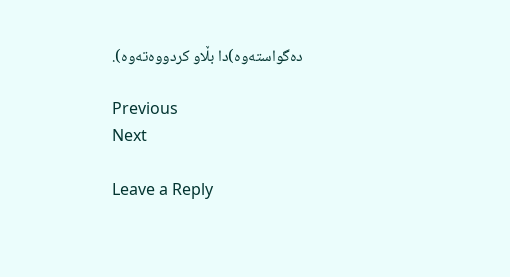دەگواستەوە)دا بڵاو کردووەتەوە).

Previous
Next

Leave a Reply